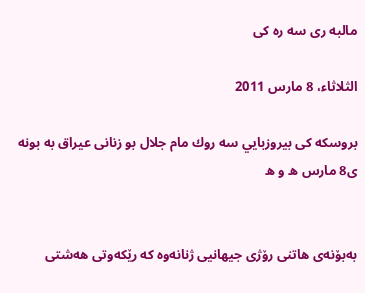مالبه رى سه ره كى

الثلاثاء، 8 مارس 2011

بروسكه كى بيروزبايي سه روك مام جلال بو زنانى عيراق به بونه ى8 مارس ه و ه


به‌بۆنه‌ی هاتنی رۆژی جیهانیی ژنانه‌وه‌ كه‌ رێكه‌وتی هه‌شتی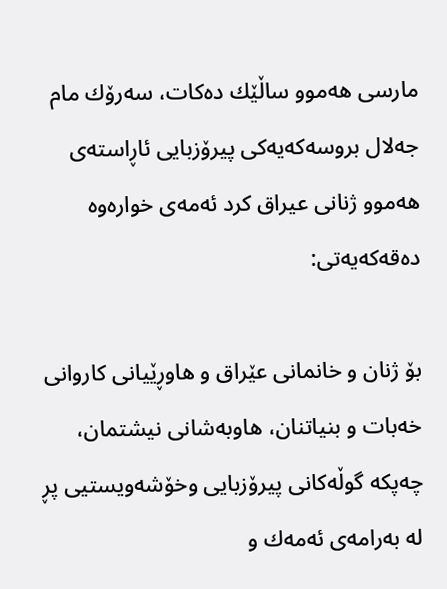مارسی هه‌موو ساڵێك ده‌كات، سه‌رۆك مام جه‌لال بروسه‌كه‌یه‌كی پیرۆزبایی ئاڕاسته‌ی هه‌موو ژنانی عیراق كرد ئه‌مه‌ی خواره‌وه‌ ده‌قه‌كه‌یه‌تی:

بۆ ژنان و خانمانی عێراق و هاوڕێیانی كاروانی خه‌بات و بنیاتنان، هاوبه‌شانی نیشتمان، چه‌پكه‌ گوڵه‌كانی پیرۆزبایی وخۆشه‌ویستیی پڕ له‌ به‌رامه‌ی ئه‌مه‌ك و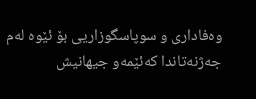وه‌فاداری و سوپاسگوزاریی بۆ ئێوه‌ له‌م جه‌ژنه‌تاندا كه‌ئێمه‌و جیهانیش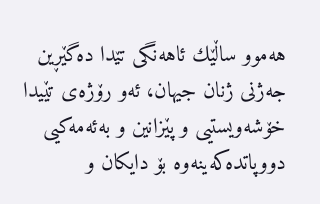هه‌موو ساڵێك ئاهه‌نگی تێدا ده‌گێڕین جه‌ژنی ژنان جیهان، ئه‌و رۆژه‌ی تێیدا خۆشه‌ویستیی و پێزانین و به‌ئه‌مه‌كیی دووپاتده‌كه‌ینه‌وه‌ بۆ دایكان و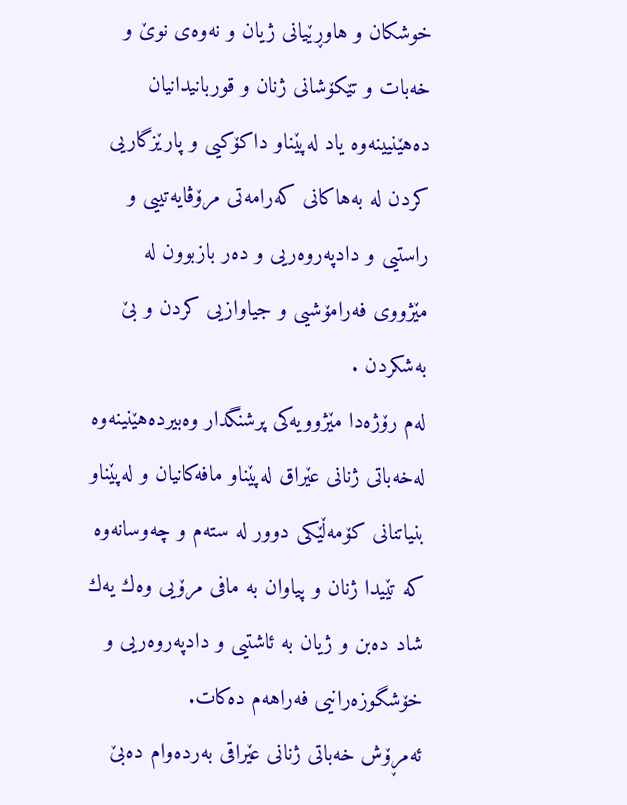خوشكان و هاوڕێیانی ژیان و نه‌وه‌ی نوێ و خه‌بات و تێكۆشانی ژنان و قوربانیدانیان ده‌هێنیینه‌وه‌ یاد له‌پێناو داكۆكیی و پارێزگاریی كردن له‌ به‌هاكانی كه‌رامه‌تی مرۆڤایه‌تییی و راستیی و دادپه‌روه‌ریی و ده‌ر بازبوون له‌ مێژووی فه‌رامۆشیی و جیاوازیی كردن و بێ به‌شكردن .
له‌م رۆژه‌دا مێژوویه‌كی پرشنگدار وه‌بیرده‌هێنینه‌وه‌ له‌خه‌باتی ژنانی عێراق له‌پێناو مافه‌كانیان و له‌پێناو بنیاتنانی كۆمه‌ڵێكی دوور له‌ سته‌م و چه‌وسانه‌وه‌ كه‌ تێیدا ژنان و پیاوان به‌ مافی مرۆیی وه‌ك یه‌ك شاد ده‌بن و ژیان به‌ ئاشتیی و دادپه‌روه‌ریی و خۆشگوزه‌رانیی فه‌راهه‌م ده‌كات.
ئه‌مڕۆش خه‌باتی ژنانی عێراقی به‌رده‌وام ده‌بێ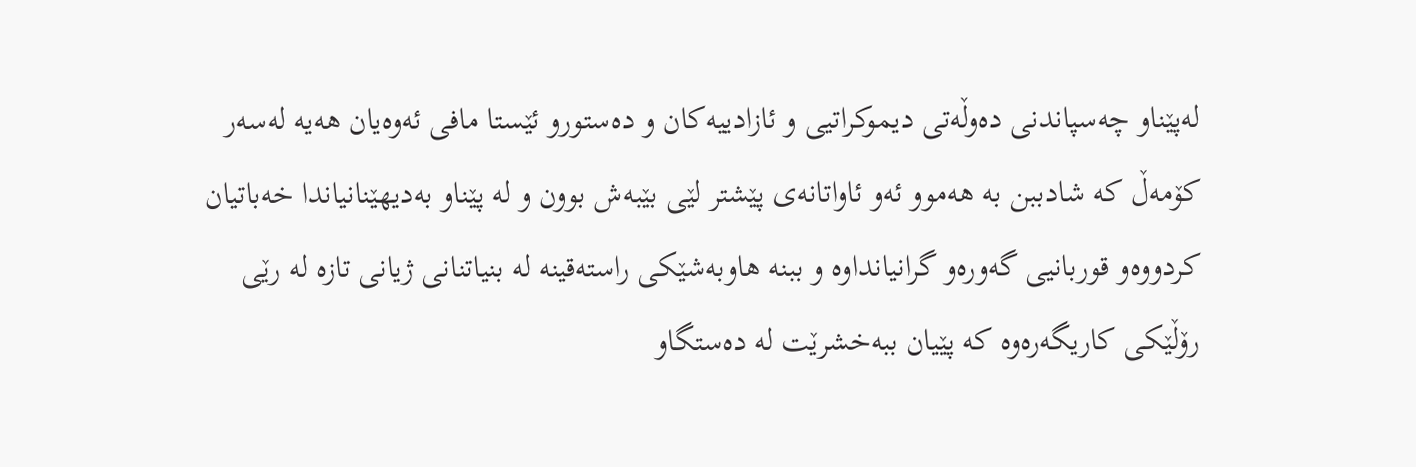له‌پێناو چه‌سپاندنی ده‌وڵه‌تی دیموكراتیی و ئازادییه‌كان و ده‌ستورو ئێستا مافی ئه‌وه‌یان هه‌یه‌ له‌سه‌ر كۆمه‌ڵ كه‌ شادببن به‌ هه‌موو ئه‌و ئاواتانه‌ی پێشتر لێی بێبه‌ش بوون و له‌ پێناو به‌دیهێنانیاندا خه‌باتیان كردووه‌و قوربانیی گه‌وره‌و گرانیانداوه‌ و ببنه‌ هاوبه‌شێكی راسته‌قینه‌ له‌ بنیاتنانی ژیانی تازه‌ له‌ رێی رۆڵێكی كاریگه‌ره‌وه‌ كه‌ پێیان ببه‌خشرێت له‌ ده‌ستگاو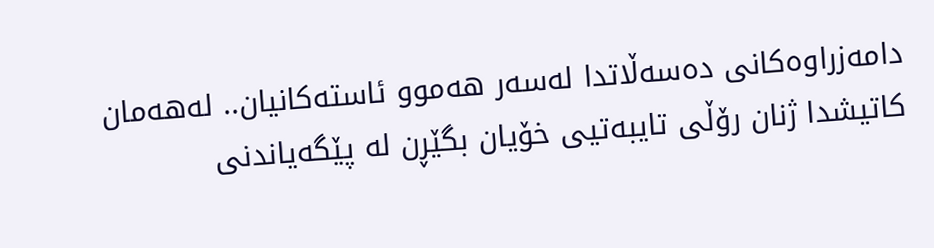دامه‌زراوه‌كانی ده‌سه‌ڵاتدا له‌سه‌ر هه‌موو ئاسته‌كانیان.. له‌هه‌مان كاتیشدا ژنان رۆڵی تایبه‌تیی خۆیان بگێڕن له‌ پێگه‌یاندنی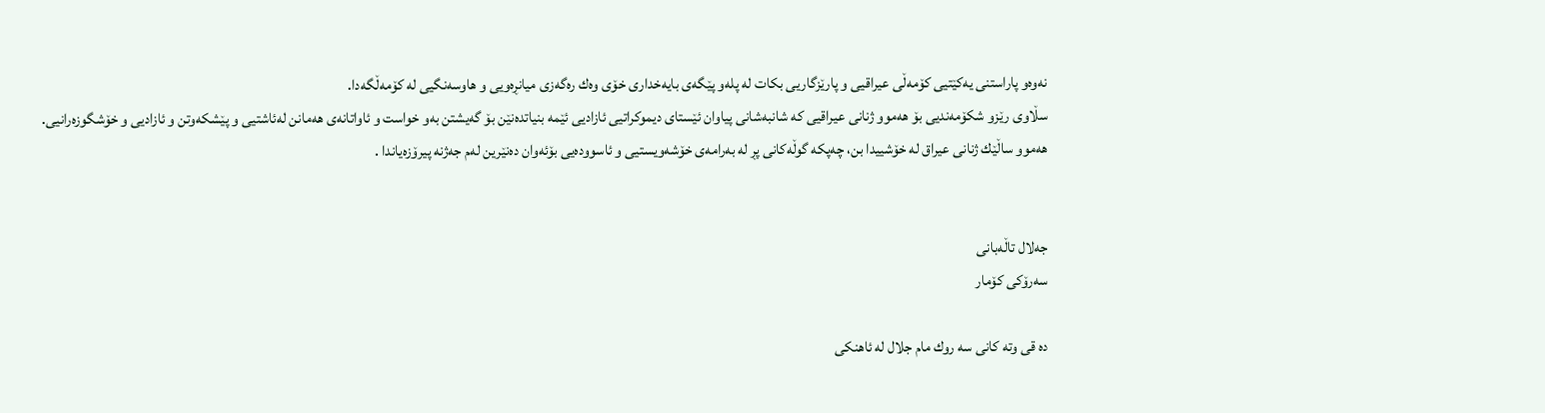نه‌وه‌و پاراستنی یه‌كێتیی كۆمه‌ڵی عیراقیی و پارێزگاریی بكات له‌ پله‌و پێگه‌ی بایه‌خداری خۆی وه‌ك ره‌گه‌زی میانڕه‌ویی و هاوسه‌نگیی له‌ كۆمه‌ڵگه‌دا.
سڵاوی رێزو شكۆمه‌ندیی بۆ هه‌موو ژنانی عیراقیی كه‌ شانبه‌شانی پیاوان ئێستای دیموكراتیی ئازادیی ئێمه‌ بنیاتده‌نێن بۆ گه‌یشتن به‌و خواست و ئاواتانه‌ی هه‌مانن له‌ئاشتیی و پێشكه‌وتن و ئازادیی و خۆشگوزه‌رانیی.
هه‌موو ساڵێك ژنانی عیراق له‌ خۆشییدا بن، چه‌پكه‌ گوڵه‌كانی پڕ له‌ به‌رامه‌ی خۆشه‌ویستیی و ئاسووده‌یی بۆئه‌وان ده‌نێرین له‌م جه‌ژنه‌ پیرۆزه‌یاندا .


جه‌لال تاڵه‌بانی
سه‌رۆكی كۆمار

ده قى وته كانى سه روك مام جلال له ئاهنكى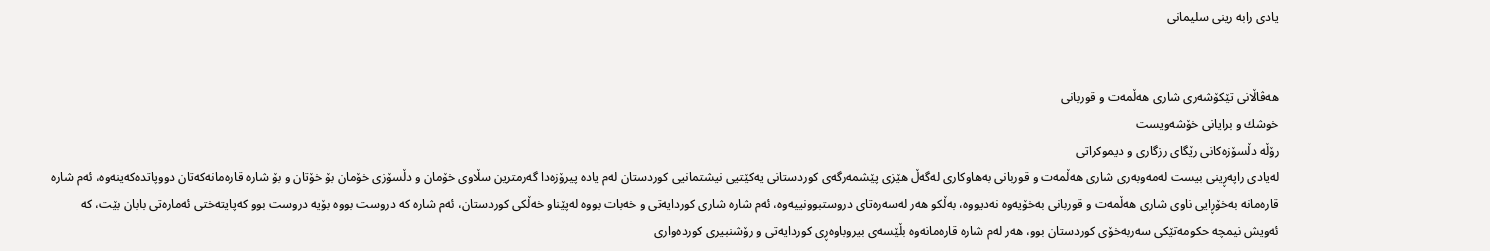يادى رابه رينى سليمانى


هه‌ڤاڵانی تێكۆشه‌ری شاری هه‌ڵمه‌ت و قوربانی
خوشك و برایانی خۆشه‌ویست
رۆڵه‌ دڵسۆزه‌كانی رێگای رزگاری و دیموكراتی
له‌یادی راپه‌ڕینی بیست له‌مه‌وبه‌ری شاری هه‌ڵمه‌ت و قوربانی به‌هاوكاری له‌گه‌ڵ هێزی پێشمه‌رگه‌ی كوردستانی یه‌كێتیی نیشتمانیی كوردستان له‌م یاده‌ پیرۆزه‌دا گه‌رمترین سڵاوی خۆمان و دڵسۆزی خۆمان بۆ خۆتان و بۆ شاره‌ قاره‌مانه‌كه‌تان دووپاتده‌كه‌ینه‌وه‌، ئه‌م شاره‌ قاره‌مانه‌ به‌خۆڕایی ناوی شاری هه‌ڵمه‌ت و قوربانی به‌خۆیه‌وه‌ نه‌دیووه‌، به‌ڵكو هه‌ر له‌سه‌ره‌تای دروستبوونییه‌وه‌، ئه‌م شاره‌ شاری كوردایه‌تی و خه‌بات بووه‌ له‌پێناو خه‌ڵكی كوردستان، ئه‌م شاره‌ كه‌ دروست بووه‌ بۆیه‌ دروست بوو كه‌پایته‌ختی ئه‌ماره‌تی بابان بێت، كه‌ ئه‌ویش نیمچه‌ حكومه‌تێكی سه‌ربه‌خۆی كوردستان بوو، هه‌ر له‌م شاره‌ قاره‌مانه‌وه‌ بڵێسه‌ی بیروباوه‌ڕی كوردایه‌تی و رۆشنبیری كورده‌واری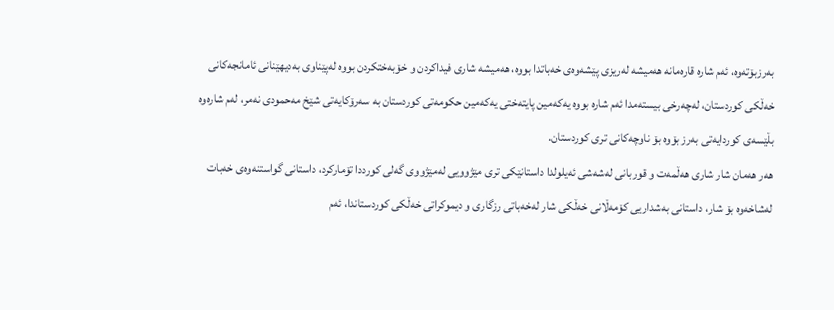به‌رزبۆته‌وه‌، ئه‌م شاره‌ قاره‌مانه‌ هه‌میشه‌ له‌ریزی پێشه‌وه‌ی خه‌باتدا بووه‌، هه‌میشه‌ شاری فیداكردن و خۆبه‌ختكردن بووه‌ له‌پێناوی به‌دیهێنانی ئامانجه‌كانی خه‌ڵكی كوردستان، له‌چه‌رخی بیسته‌مدا ئه‌م شاره‌ بووه‌ یه‌كه‌مین پایته‌ختی یه‌كه‌مین حكومه‌تی كوردستان به‌ سه‌رۆكایه‌تی شێخ مه‌حمودی نه‌مر، له‌م شاره‌وه‌ بڵێسه‌ی كوردایه‌تی به‌رز بۆوه‌ بۆ ناوچه‌كانی تری كوردستان.
هه‌ر هه‌مان شار شاری هه‌ڵمه‌ت و قوربانی له‌شه‌شی ئه‌یلولدا داستانێكی تری مێژوویی له‌مێژووی گه‌لی كورددا تۆماركرد، داستانی گواستنه‌وه‌ی خه‌بات له‌شاخه‌وه‌ بۆ شار، داستانی به‌شداریی كۆمه‌ڵانی خه‌ڵكی شار له‌خه‌باتی رزگاری و دیموكراتی خه‌ڵكی كوردستاندا، ئه‌م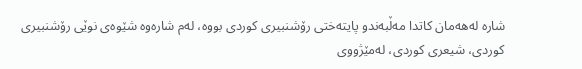شاره‌ له‌هه‌مان كاتدا مه‌ڵبه‌ندو پایته‌ختی رۆشنبیری كوردی بووه‌، له‌م شاره‌وه‌ شێوه‌ی نوێی رۆشنبیری كوردی، شیعری كوردی، له‌مێژووی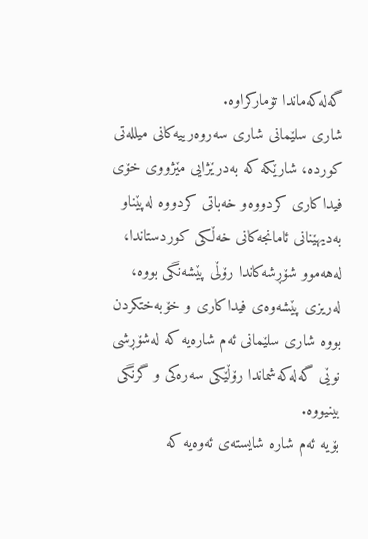گه‌له‌كه‌ماندا تۆماركراوه‌.
شاری سلێمانی شاری سه‌روه‌رییه‌كانی میلله‌تی كورده‌، شارێكه‌ كه‌ به‌درێژایی مێژووی خۆی فیداكاری كردووه‌و خه‌باتی كردووه‌ له‌پێناو به‌دیهێنانی ئامانجه‌كانی خه‌ڵكی كوردستاندا، له‌هه‌موو شۆڕشه‌كاندا رۆڵی پێشه‌نگی بووه‌، له‌ریزی پێشه‌وه‌ی فیداكاری و خۆبه‌ختكردن بووه‌ شاری سلێمانی ئه‌م شاره‌یه‌ كه‌ له‌شۆڕشی نوێی گه‌له‌كه‌شماندا رۆڵێكی سه‌ره‌كی و گرنگی بینیووه‌.
بۆیه‌ ئه‌م شاره‌ شایسته‌ی ئه‌وه‌یه‌ كه‌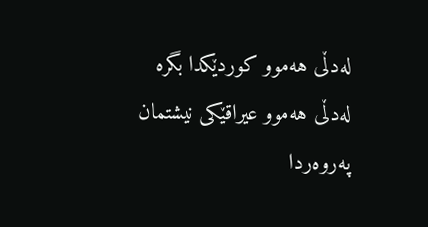له‌دڵی هه‌موو كوردێكدا بگره‌ له‌دڵی هه‌موو عیراقێكی نیشتمان په‌روه‌ردا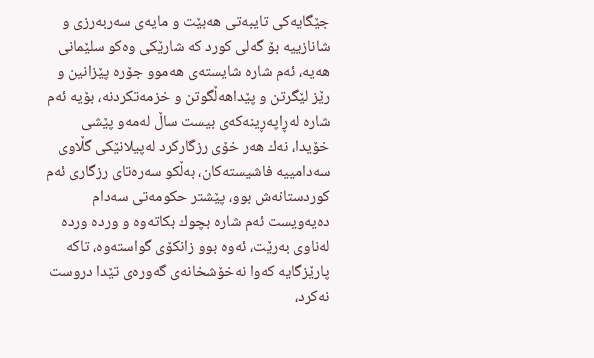جێگایه‌كی تایبه‌تی هه‌بێت و مایه‌ی سه‌ربه‌رزی و شانازییه‌ بۆ گه‌لی كورد كه‌ شارێكی وه‌كو سلێمانی هه‌یه‌، ئه‌م شاره‌ شایسته‌ی هه‌موو جۆره‌ پێزانین و رێز لێگرتن و پێداهه‌ڵگوتن و خزمه‌تكردنه‌، بۆیه‌ ئه‌م شاره‌ له‌ڕاپه‌ڕینه‌كه‌ی بیست ساڵ له‌مه‌و پێشی خۆیدا، نه‌ك هه‌ر خۆی رزگاركرد له‌پیلانێكی گڵاوی سه‌دامییه‌ فاشیسته‌كان، به‌ڵكو سه‌ره‌تای رزگاری ئه‌م كوردستانه‌ش بوو، پێشتر حكومه‌تی سه‌دام ده‌یه‌ویست ئه‌م شاره‌ بچوك بكاته‌وه‌ و ورده‌ ورده‌ له‌ناوی به‌رێت، ئه‌وه‌ بوو زانكۆی گواسته‌وه‌، تاكه‌ پارێزگایه‌ كه‌وا نه‌خۆشخانه‌ی گه‌وره‌ی تێدا دروست نه‌كرد،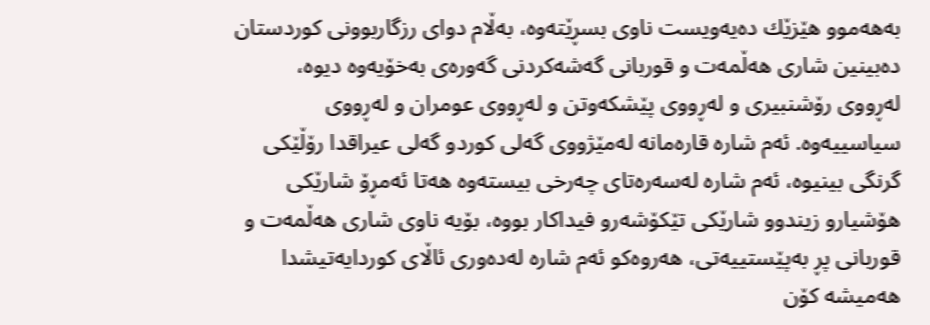به‌هه‌موو هێزێك ده‌یه‌ویست ناوی بسڕێته‌وه‌، به‌ڵام دوای رزگاربوونی كوردستان ده‌بینین شاری هه‌ڵمه‌ت و قوربانی گه‌شه‌كردنی گه‌وره‌ی به‌خۆیه‌وه‌ دیوه‌، له‌ڕووی رۆشنبیری و له‌ڕووی پێشكه‌وتن و له‌ڕووی عومران و له‌ڕووی سیاسییه‌وه‌. ئه‌م شاره‌ قاره‌مانه‌ له‌مێژووی گه‌لی كوردو گه‌لی عیراقدا رۆڵێكی گرنگی بینیوه‌، ئه‌م شاره‌ له‌سه‌ره‌تای چه‌رخی بیسته‌وه‌ هه‌تا ئه‌مڕۆ شارێكی هۆشیارو زیندوو شارێكی تێكۆشه‌رو فیداكار بووه‌، بۆیه‌ ناوی شاری هه‌ڵمه‌ت و قوربانی پڕ به‌پێستییه‌تی، هه‌روه‌كو ئه‌م شاره‌ له‌ده‌وری ئاڵای كوردایه‌تیشدا هه‌میشه‌ كۆن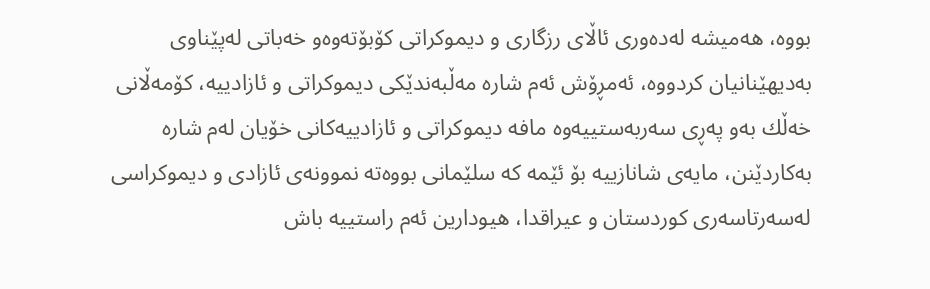بووه‌، هه‌میشه‌ له‌ده‌وری ئاڵای رزگاری و دیموكراتی كۆبۆته‌وه‌و خه‌باتی له‌پێناوی به‌دیهێنانیان كردووه‌، ئه‌مڕۆش ئه‌م شاره‌ مه‌ڵبه‌ندێكی دیموكراتی و ئازادییه‌، كۆمه‌ڵانی خه‌ڵك به‌و په‌ڕی سه‌ربه‌ستییه‌وه‌ مافه‌ دیموكراتی و ئازادییه‌كانی خۆیان له‌م شاره‌ به‌كاردێنن، مایه‌ی شانازییه‌ بۆ ئێمه‌ كه‌ سلێمانی بووه‌ته‌ نموونه‌ی ئازادی و دیموكراسی له‌سه‌رتاسه‌ری كوردستان و عیراقدا، هیودارین ئه‌م راستییه‌ باش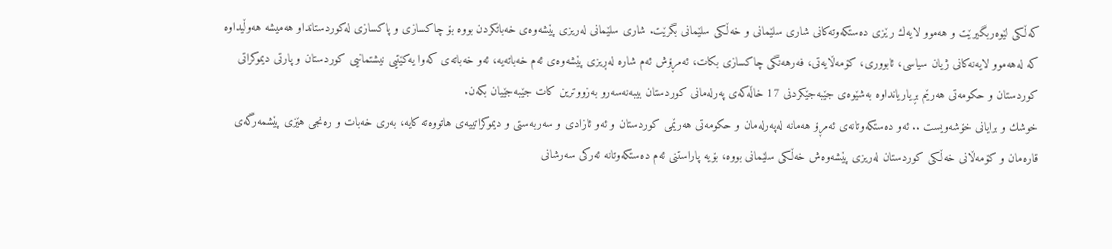كه‌ڵكی لێوه‌ربگیرێت و هه‌موو لایه‌ك رێزی ده‌ستكه‌وته‌كانی شاری سلێمانی و خه‌ڵكی سلێمانی بگرێت. شاری سلێمانی له‌ریزی پێشه‌وه‌ی خه‌باتكردن بووه‌ بۆ چاكسازی و پاكسازی له‌كوردستانداو هه‌میشه‌ هه‌وڵیداوه‌ كه‌ له‌هه‌موو لایه‌نه‌كانی ژیان سیاسی، ئابووری، كۆمه‌ڵایه‌تی، فه‌رهه‌نگی چاكسازی بكات، ئه‌مڕۆش ئه‌م شاره‌ له‌ڕیزی پێشه‌وه‌ی ئه‌م خه‌باته‌یه‌، ئه‌و خه‌باته‌ی كه‌وا یه‌كێتیی نیشتمانیی كوردستان و پارتی دیموكراتی كوردستان و حكومه‌تی هه‌رێم بڕیاریانداوه‌ به‌شێوه‌ی جێبه‌جێكردنی 17 خاڵه‌كه‌ی په‌رله‌مانی كوردستان بیبه‌نه‌سه‌رو به‌زووترین كات جێبه‌جێیان بكه‌ن.
خوشك و برایانی خۆشه‌ویست .. ئه‌و ده‌ستكه‌وتانه‌ی ئه‌مڕۆ هه‌مانه‌ له‌په‌رله‌مان و حكومه‌تی هه‌رێمی كوردستان و ئه‌و ئازادی و سه‌ربه‌ستی و دیموكراتییه‌ی هاتووه‌ته‌ كایه‌، به‌ری خه‌بات و ره‌نجی هێزی پێشمه‌رگه‌ی قاره‌مان و كۆمه‌ڵانی خه‌ڵكی كوردستان له‌ریزی پێشه‌وه‌ش خه‌ڵكی سلێمانی بووه‌، بۆیه‌ پاراستنی ئه‌م ده‌ستكه‌وتانه‌ ئه‌ركی سه‌رشانی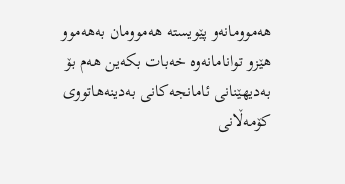هه‌موومانه‌و پێویسته‌ هه‌موومان به‌هه‌موو هێزو توانامانه‌وه‌ خه‌بات بكه‌ین هه‌م بۆ به‌دیهێنانی ئامانجه‌كانی به‌دینه‌هاتووی كۆمه‌ڵانی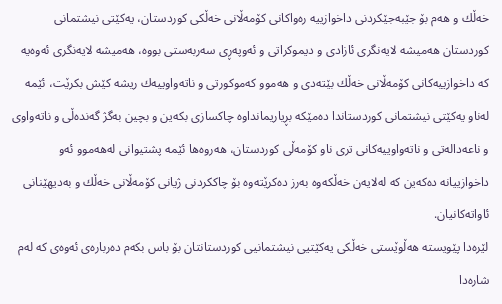خه‌ڵك و هه‌م بۆ جێبه‌جێكردنی داخوازییه‌ ره‌واكانی كۆمه‌ڵانی خه‌ڵكی كوردستان، یه‌كێتی نیشتمانی كوردستان هه‌میشه‌ لایه‌نگری ئازادی و دیموكراتی و ئه‌وپه‌ڕی سه‌ربه‌ستی بووه‌، هه‌میشه‌ لایه‌نگری ئه‌وه‌یه‌ كه‌ داخوازییه‌كانی كۆمه‌ڵانی خه‌ڵك بێته‌دی و هه‌موو كه‌موكورتی و ناته‌واوییه‌ك ریشه‌ كێش بكرێت، ئێمه‌ له‌ناو یه‌كێتی نیشتمانی كوردستاندا ده‌مێكه‌ بڕیاریمانداوه‌ چاكسازی بكه‌ین و بچین به‌گژ گه‌نده‌ڵی و ناته‌واوی و ناعه‌داله‌تی و ناته‌واوییه‌كانی تری ناو كۆمه‌ڵی كوردستان، هه‌روه‌ها ئێمه‌ پشتیوانی له‌هه‌موو ئه‌و داخوازییانه‌ ده‌كه‌ین كه‌ له‌لایه‌ن خه‌ڵكه‌وه‌ به‌رز ده‌كرێته‌وه‌ بۆ چاككردنی ژیانی كۆمه‌ڵانی خه‌ڵك و به‌دیهێنانی ئاواته‌كانیان.
لێره‌دا پێویسته‌ هه‌ڵوێستی خه‌ڵكی یه‌كێتیی نیشتمانیی كوردستانتان بۆ باس بكه‌م ده‌رباره‌ی ئه‌وه‌ی كه‌ له‌م شاره‌دا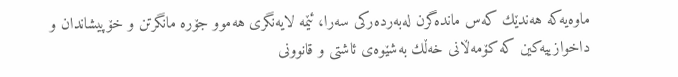ماوه‌یه‌كه‌ هه‌ندێك كه‌س مانده‌گرن له‌به‌رده‌ركی سه‌را، ئێمه‌ لایه‌نگری هه‌موو جۆره‌ مانگرتن و خۆپیشاندان و داخوازییه‌كین كه‌ كۆمه‌ڵانی خه‌ڵك به‌شێوه‌ی ئاشتی و قانوونی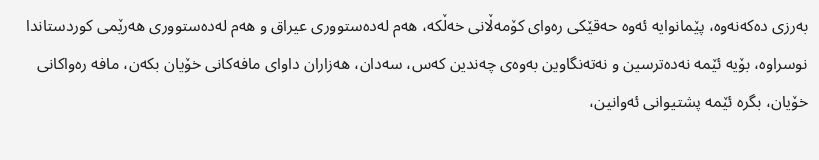به‌رزی ده‌كه‌نه‌وه‌، پێمانوایه‌ ئه‌وه‌ حه‌قێكی ره‌وای كۆمه‌ڵانی خه‌ڵكه‌، هه‌م له‌ده‌ستووری عیراق و هه‌م له‌ده‌ستووری هه‌رێمی كوردستاندا نوسراوه‌، بۆیه‌ ئێمه‌ نه‌ده‌ترسین و نه‌ته‌نگاوین به‌وه‌ی چه‌ندین كه‌س، سه‌دان، هه‌زاران داوای مافه‌كانی خۆیان بكه‌ن، مافه‌ ره‌واكانی خۆیان، بگره‌ ئێمه‌ پشتیوانی ئه‌وانین،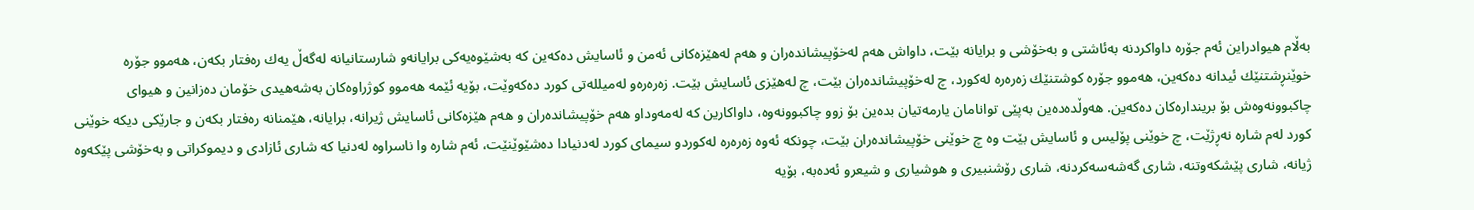به‌ڵام هیوادراین ئه‌م جۆره‌ داواكردنه‌ به‌ئاشتی و به‌خۆشی و برایانه‌ بێت، داواش هه‌م له‌خۆپیشانده‌ران و هه‌م له‌هێزه‌كانی ئه‌من و ئاسایش ده‌كه‌ین كه‌ به‌شێوه‌یه‌كی برایانه‌و شارستانیانه‌ له‌گه‌ڵ یه‌ك ره‌فتار بكه‌ن، هه‌موو جۆره‌ خوێنڕشتنێك ئیدانه‌ ده‌كه‌ین، هه‌موو جۆره‌ كوشتنێك زه‌ره‌ره‌ له‌كورد، چ له‌خۆپیشانده‌ران بێت، چ له‌هێزی ئاسایش بێت. زه‌ره‌ره‌و له‌میلله‌تی كورد ده‌كه‌وێت، بۆیه‌ ئێمه‌ هه‌موو كوژراوه‌كان به‌شه‌هیدی خۆمان ده‌زانین و هیوای چاكبوونه‌وه‌ش بۆ برینداره‌كان ده‌كه‌ین. هه‌وڵده‌ده‌ین به‌پێی توانامان یارمه‌تیان بده‌ین بۆ زوو چاكبوونه‌وه‌، داواكارین كه‌ له‌مه‌وداو هه‌م خۆپیشانده‌ران و هه‌م هێزه‌كانی ئاسایش ژیرانه‌، برایانه‌، هێمنانه‌ ره‌فتار بكه‌ن و جارێكی دیكه‌ خوێنی كورد له‌م شاره‌ نه‌ڕژێت، چ خوێنی پۆلیس و ئاسایش بێت وه‌ چ خوێنی خۆپیشانده‌ران بێت، چونكه‌ ئه‌وه‌ زه‌ره‌ره‌ له‌كوردو سیمای كورد له‌دنیادا ده‌شێوێنێت، ئه‌م شاره‌ وا ناسراوه‌ له‌دنیا كه‌ شاری ئازادی و دیموكراتی و به‌خۆشی پێكه‌وه‌ ژیانه‌، شاری پێشكه‌وتنه‌، شاری گه‌شه‌سه‌كردنه‌، شاری رۆشنبیری و هوشیاری و شیعرو ئه‌ده‌به‌، بۆیه‌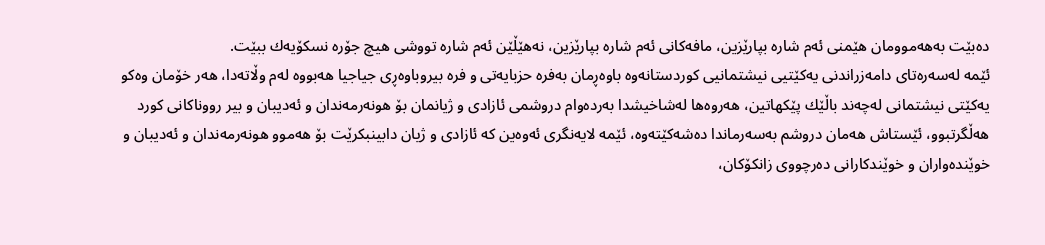ده‌بێت به‌هه‌موومان هێمنی ئه‌م شاره‌ بپارێزین، مافه‌كانی ئه‌م شاره‌ بپارێزین، نه‌هێڵێن ئه‌م شاره‌ تووشی هیچ جۆره‌ نسكۆیه‌ك ببێت.
ئێمه‌ له‌سه‌ره‌تای دامه‌زراندنی یه‌كێتیی نیشتمانیی كوردستانه‌وه‌ باوه‌ڕمان به‌فره‌ حزبایه‌تی و فره‌ بیروباوه‌ڕی جیاجیا هه‌بووه‌ له‌م وڵاته‌دا، هه‌ر خۆمان وه‌كو یه‌كێتی نیشتمانی له‌چه‌ند باڵێك پێكهاتین، هه‌روه‌ها له‌شاخیشدا به‌رده‌وام دروشمی ئازادی و ژیانمان بۆ هونه‌رمه‌ندان و ئه‌دیبان و بیر رووناكانی كورد هه‌ڵگرتبوو، ئێستاش هه‌مان دروشم به‌سه‌رماندا ده‌شه‌كێته‌وه‌، ئێمه‌ لایه‌نگری ئه‌وه‌ین كه‌ ئازادی و ژیان دابینبكرێت بۆ هه‌موو هونه‌رمه‌ندان و ئه‌دیبان و خوێنده‌واران و خوێندكارانی ده‌رچووی زانكۆكان،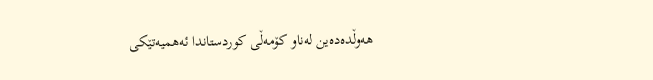هه‌وڵده‌ده‌ین له‌ناو كۆمه‌ڵی كوردستاندا ئه‌همیه‌تێكی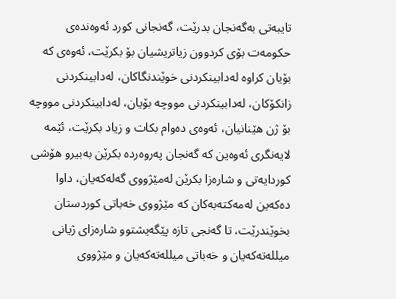تایبه‌تی به‌گه‌نجان بدرێت، گه‌نجانی كورد ئه‌وه‌نده‌ی حكومه‌ت بۆی كردوون زیاتریشیان بۆ بكرێت، ئه‌وه‌ی كه‌ بۆیان كراوه‌ له‌دابینكردنی خوێندنگاكان، له‌دابینكردنی زانكۆكان، له‌دابینكردنی مووچه‌ بۆیان، له‌دابینكردنی مووچه‌ بۆ ژن هێنانیان، ئه‌وه‌ی ده‌وام بكات و زیاد بكرێت، ئێمه‌ لایه‌نگری ئه‌وه‌ین كه‌ گه‌نجان په‌روه‌رده‌ بكرێن به‌بیرو هۆشی كوردایه‌تی و شاره‌زا بكرێن له‌مێژووی گه‌له‌كه‌یان، داوا ده‌كه‌ین له‌مه‌كته‌به‌كان كه‌ مێژووی خه‌باتی كوردستان بخوێندرێت، تا گه‌نجی تازه‌ پێگه‌یشتوو شاره‌زای ژیانی میلله‌ته‌كه‌یان و خه‌باتی میلله‌ته‌كه‌یان و مێژووی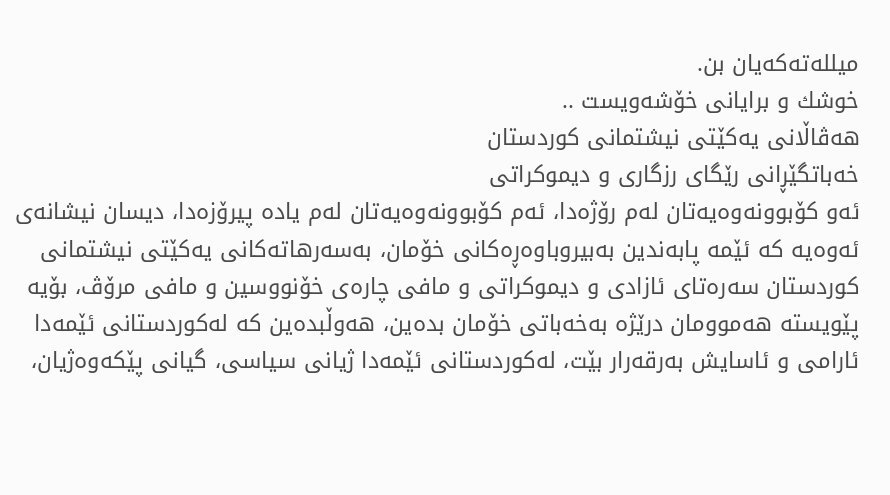میلله‌ته‌كه‌یان بن.
خوشك و برایانی خۆشه‌ویست ..
هه‌ڤاڵانی یه‌كێتی نیشتمانی كوردستان
خه‌باتگێڕانی رێگای رزگاری و دیموكراتی
ئه‌و كۆبوونه‌وه‌یه‌تان له‌م رۆژه‌دا، ئه‌م كۆبوونه‌وه‌یه‌تان له‌م یاده‌ پیرۆزه‌دا، دیسان نیشانه‌ی ئه‌وه‌یه‌ كه‌ ئێمه‌ پابه‌ندین به‌بیروباوه‌ڕه‌كانی خۆمان، به‌سه‌رهاته‌كانی یه‌كێتی نیشتمانی كوردستان سه‌ره‌تای ئازادی و دیموكراتی و مافی چاره‌ی خۆنووسین و مافی مرۆڤ، بۆیه‌ پێویسته‌ هه‌موومان درێژه‌ به‌خه‌باتی خۆمان بده‌ین، هه‌وڵبده‌ین كه‌ له‌كوردستانی ئێمه‌دا ئارامی و ئاسایش به‌رقه‌رار بێت، له‌كوردستانی ئێمه‌دا ژیانی سیاسی، گیانی پێكه‌وه‌ژیان،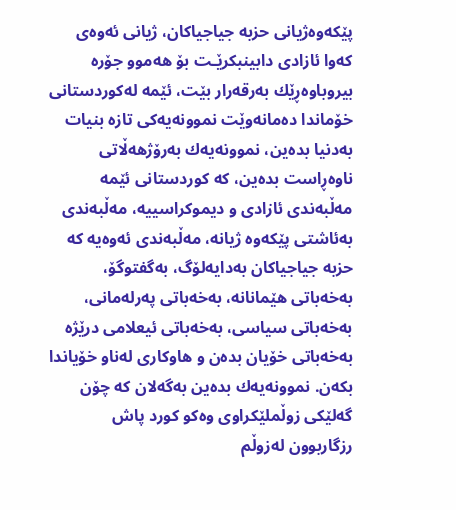پێكه‌وه‌ژیانی حزبه‌ جیاجیاكان، ژیانی ئه‌وه‌ی كه‌وا ئازادی دابینبكرێـت بۆ هه‌موو جۆره‌ بیروباوه‌ڕێك به‌رقه‌رار بێت، ئێمه‌ له‌كوردستانی خۆماندا ده‌مانه‌وێت نموونه‌یه‌كی تازه‌ بنیات به‌دنیا بده‌ین، نموونه‌یه‌ك به‌رۆژهه‌ڵاتی ناوه‌ڕاست بده‌ین، كه‌ كوردستانی ئێمه‌ مه‌ڵبه‌ندی ئازادی و دیموكراسییه‌، مه‌ڵبه‌ندی به‌ئاشتی پێكه‌وه‌ ژیانه‌، مه‌ڵبه‌ندی ئه‌وه‌یه‌ كه‌ حزبه‌ جیاجیاكان به‌دایه‌لۆگ، به‌گفتوگۆ، به‌خه‌باتی هێمانانه‌، به‌خه‌باتی په‌رله‌مانی، به‌خه‌باتی سیاسی، به‌خه‌باتی ئیعلامی درێژه‌ به‌خه‌باتی خۆیان بده‌ن و هاوكاری له‌ناو خۆیاندا بكه‌ن. نموونه‌یه‌ك بده‌ین به‌گه‌لان كه‌ چۆن گه‌لێكی زوڵملێكراوی وه‌كو كورد پاش رزگاربوون له‌زوڵم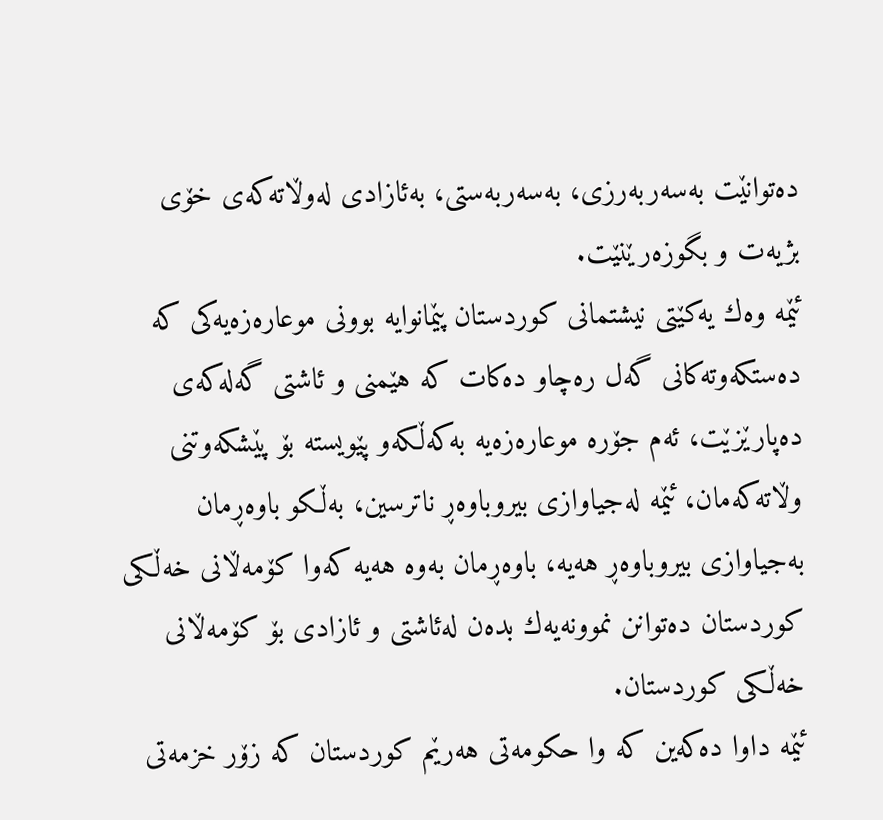ده‌توانێت به‌سه‌ربه‌رزی، به‌سه‌ربه‌ستی، به‌ئازادی له‌وڵاته‌كه‌ی خۆی بژیه‌ت و بگوزه‌رێنێت.
ئێمه‌ وه‌ك یه‌كێتی نیشتمانی كوردستان پێمانوایه‌ بوونی موعاره‌زه‌یه‌كی كه‌ ده‌ستكه‌وته‌كانی گه‌ل ره‌چاو ده‌كات كه‌ هێمنی و ئاشتی گه‌له‌كه‌ی ده‌پارێزێت، ئه‌م جۆره‌ موعاره‌زه‌یه‌ به‌كه‌ڵكه‌و پێویسته‌ بۆ پێشكه‌وتنی وڵاته‌كه‌مان، ئێمه‌ له‌جیاوازی بیروباوه‌ڕ ناترسین، به‌ڵكو باوه‌ڕمان به‌جیاوازی بیروباوه‌ڕ هه‌یه‌، باوه‌ڕمان به‌وه‌ هه‌یه‌ كه‌وا كۆمه‌ڵانی خه‌ڵكی كوردستان ده‌توانن نموونه‌یه‌ك بده‌ن له‌ئاشتی و ئازادی بۆ كۆمه‌ڵانی خه‌ڵكی كوردستان.
ئێمه‌ داوا ده‌كه‌ین كه‌ وا حكومه‌تی هه‌رێم كوردستان كه‌ زۆر خزمه‌تی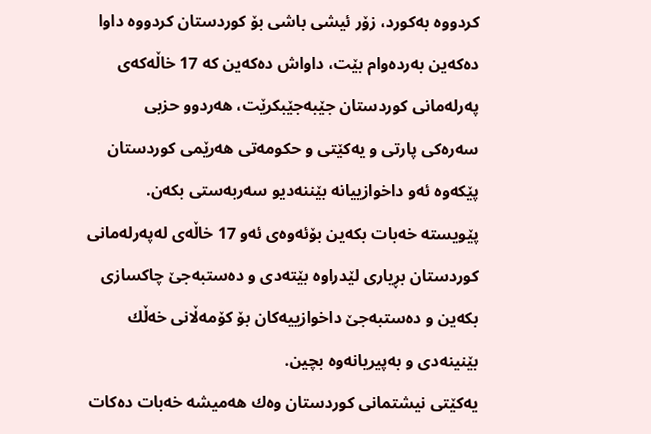كردووه‌ به‌كورد، زۆر ئیشی باشی بۆ كوردستان كردووه‌ داوا ده‌كه‌ین به‌رده‌وام بێت، داواش ده‌كه‌ین كه‌ 17 خاڵه‌كه‌ی په‌رله‌مانی كوردستان جێبه‌جێبكرێت، هه‌ردوو حزبی سه‌ره‌كی پارتی و یه‌كێتی و حكومه‌تی هه‌رێمی كوردستان پێكه‌وه‌ ئه‌و داخوازییانه‌ بێننه‌دیو سه‌ربه‌ستی بكه‌ن. پێویسته‌ خه‌بات بكه‌ین بۆئه‌وه‌ی ئه‌و 17 خاڵه‌ی له‌په‌رله‌مانی كوردستان بڕیاری لێدراوه‌ بێته‌دی و ده‌ستبه‌جێ چاكسازی بكه‌ین و ده‌ستبه‌جێ داخوازییه‌كان بۆ كۆمه‌ڵانی خه‌ڵك بێنینه‌دی و به‌پیریانه‌وه‌ بچین.
یه‌كێتی نیشتمانی كوردستان وه‌ك هه‌میشه‌ خه‌بات ده‌كات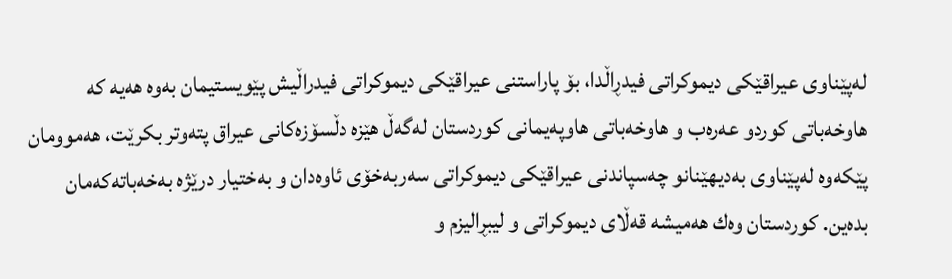له‌پێناوی عیراقێكی دیموكراتی فیدڕاڵدا، بۆ پاراستنی عیراقێكی دیموكراتی فیدراڵیش پێویستیمان به‌وه‌ هه‌یه‌ كه‌ هاوخه‌باتی كوردو عه‌ره‌ب و هاوخه‌باتی هاوپه‌یمانی كوردستان له‌گه‌ڵ هێزه‌ دڵسۆزه‌كانی عیراق پته‌وتر بكرێت، هه‌موومان پێكه‌وه‌ له‌پێناوی به‌دیهێنانو چه‌سپاندنی عیراقێكی دیموكراتی سه‌ربه‌خۆی ئاوه‌دان و به‌ختیار درێژه‌ به‌خه‌باته‌كه‌مان بده‌ین. كوردستان وه‌ك هه‌میشه‌ قه‌ڵای دیموكراتی و لیبڕالیزم و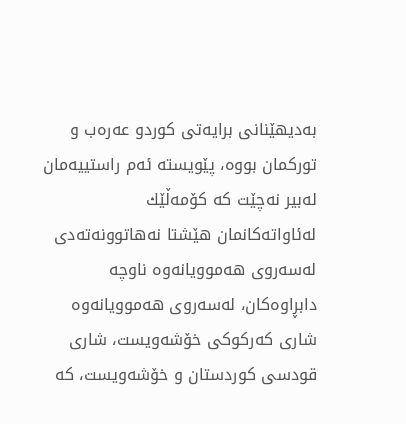به‌دیهێنانی برایه‌تی كوردو عه‌ره‌ب و توركمان بووه‌، پێویسته‌ ئه‌م راستییه‌مان له‌بیر نه‌چێت كه‌ كۆمه‌ڵێك له‌ئاواته‌كانمان هێشتا نه‌هاتوونه‌ته‌دی له‌سه‌روی هه‌موویانه‌وه‌ ناوچه‌ دابڕاوه‌كان، له‌سه‌روی هه‌موویانه‌وه‌ شاری كه‌ركوكی خۆشه‌ویست، شاری قودسی كوردستان و خۆشه‌ویست، كه‌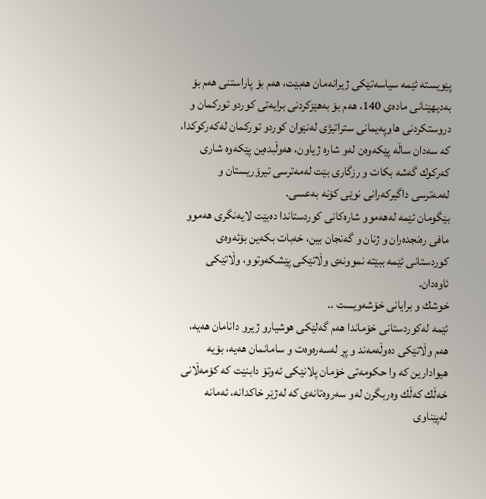پێویسته‌ ئێمه‌ سیاسه‌تێكی ژیرانه‌مان هه‌بێت، هه‌م بۆ پاراستنی هه‌م بۆ به‌دیهێنانی ماده‌ی 140، هه‌م بۆ به‌هێزكردنی برایه‌تی كوردو توركمان و دروستكردنی هاوپه‌یمانی ستراتیژی له‌نێوان كوردو توركمان له‌كه‌ركوكدا، كه‌ سه‌دان ساڵه‌ پێكه‌وه‌ن له‌و شاره‌ ژیاون، هه‌وڵبده‌ین پێكه‌وه‌ شاری كه‌ركوك گه‌شه‌ بكات و رزگاری بێت له‌مه‌ترسی تیرۆریستان و له‌مه‌ترسی داگیركه‌رانی نوێی كۆنه‌ به‌عسی.
بێگومان ئێمه‌ له‌هه‌موو شاره‌كانی كوردستاندا ده‌بێت لایه‌نگری هه‌موو مافی ره‌نجده‌ران و ژنان و گه‌نجان بین، خه‌بات بكه‌ین بۆئه‌وه‌ی كوردستانی ئێمه‌ ببێته‌ نموونه‌ی وڵاتێكی پێشكه‌وتوو، وڵاتێكی ئاوه‌دان.
خوشك و برایانی خۆشه‌ویست ..
ئێمه‌ له‌كوردستانی خۆماندا هه‌م گه‌لێكی هوشیارو ژیرو دانامان هه‌یه‌، هه‌م وڵاتێكی ده‌وڵه‌مه‌ند و پڕ له‌سه‌ره‌وه‌ت و سامانمان هه‌یه‌، بۆیه‌ هیوادارین كه‌ وا حكومه‌تی خۆمان پلانێكی ئه‌وتۆ دابنێت كه‌ كۆمه‌ڵانی خه‌ڵك كه‌ڵك وه‌ربگرن له‌و سه‌روه‌تانه‌ی كه‌ له‌ژێر خاكدانه‌، ئه‌مانه‌ له‌پێناوی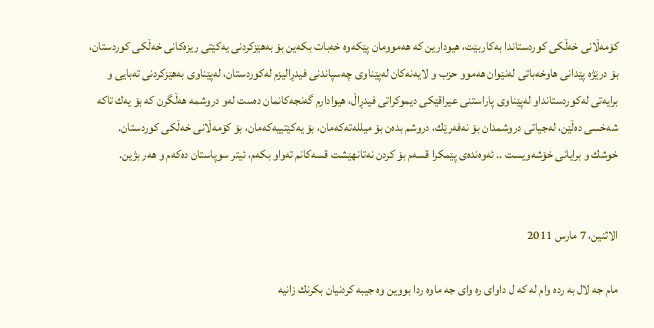كۆمه‌ڵانی خه‌ڵكی كوردستاندا به‌كاربێت، هیودارین كه‌ هه‌موومان پێكه‌وه‌ خه‌بات بكه‌ین بۆ به‌هێزكردنی یه‌كێتی ریزه‌كانی خه‌ڵكی كوردستان، بۆ درێژه‌ پێدانی هاوخه‌باتی له‌نێوان هه‌موو حزب و لایه‌نه‌كان له‌پێناوی چه‌سپاندنی فیدڕالیزم له‌كوردستان، له‌پێناوی به‌هێزكردنی ته‌بایی و برایه‌تی له‌كوردستانداو له‌پێناوی پاراستنی عیراقێكی دیموكراتی فیدڕاڵ، هیوادارم گه‌نجه‌كانمان ده‌ست له‌و دروشمه‌ هه‌ڵگرن كه‌ بۆ یه‌ك تاكه‌ شه‌خسی ده‌ڵێن، له‌جیاتی دروشمدان بۆ نه‌فه‌رێك، دروشم بده‌ن بۆ میلله‌ته‌كه‌مان، بۆ یه‌كێتییه‌كه‌مان، بۆ كۆمه‌ڵانی خه‌ڵكی كوردستان.
خوشك و برایانی خۆشه‌ویست .. ئه‌وه‌نده‌ی پێمكرا قسه‌م بۆ كردن نه‌تانهێشت قسه‌كانم ته‌واو بكه‌م، ئیتر سوپاستان ده‌كه‌م و هه‌ر بژین.


الاثنين، 7 مارس 2011

مام جه لال به رده وام له كه ل داواى ره واى جه ماوه ردا بووين وه جيبه كردنيان بكرنك زانيه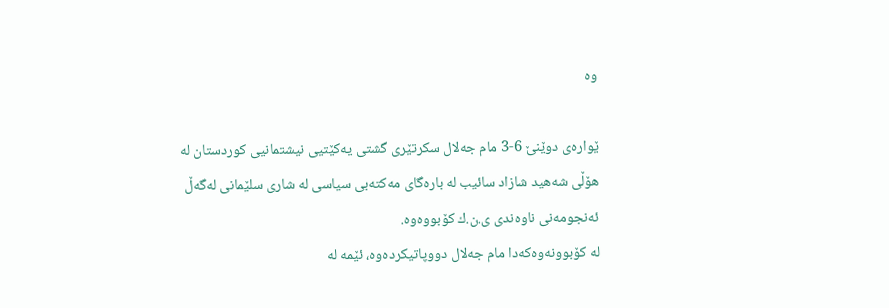وه

ێواره‌ی دوێنێ 6-3 مام جه‌لال سكرتێری گشتی یه‌كێتیی نیشتمانیی كوردستان له‌ هۆڵی شه‌هید شازاد سائیب له‌ باره‌گای مه‌كته‌بی سیاسی له‌ شاری سلێمانی له‌گه‌ڵ ئه‌نجومه‌نی ناوه‌ندی ی.ن.ك كۆبووه‌وه‌.
له‌ كۆبوونه‌وه‌كه‌دا مام جه‌لال دووپاتیكرده‌وه‌، ئێمه‌ له‌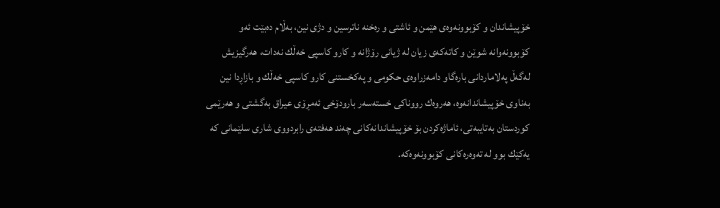خۆپیشاندان و كۆبوونه‌وه‌ی هێمن و ئاشتی و ره‌خنه‌ ناترسین و دژی نین، به‌ڵام ده‌بێت ئه‌و كۆبوونه‌وانه‌ شوێن و كاته‌كه‌ی زیان له‌ ژیانی رۆژانه‌ و كارو كاسپی خه‌ڵك نه‌دات، هه‌رگیزیش له‌گه‌ڵ په‌لاماردانی باره‌گاو دامه‌زراوه‌ی حكومی و په‌كخستنی كارو كاسپی خه‌ڵك و بازاڕدا نین به‌ناوی خۆپیشاندانه‌وه‌، هه‌روه‌ك رووناكی خسته‌سه‌ر بارودۆخی ئه‌مڕۆی عیراق به‌گشتی و هه‌رێمی كوردستان به‌تایبه‌تی، ئاماژه‌كردن بۆ خۆپیشاندانه‌كانی چه‌ند هه‌فته‌ی رابردووی شاری سلێمانی كه‌ یه‌كێك بوو له‌ ته‌وه‌ره‌كانی كۆبوونه‌وه‌كه‌.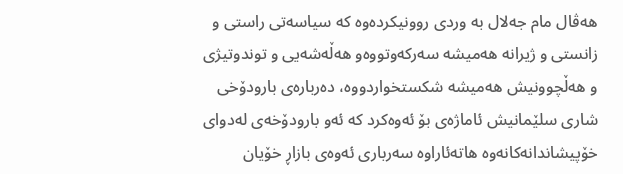هه‌ڤال مام جه‌لال به‌ وردی روونیكرده‌وه‌ كه‌ سیاسه‌تی راستی و زانستی و ژیرانه‌ هه‌میشه‌ سه‌ركه‌وتووه‌و هه‌ڵه‌شه‌یی و توندوتیژی و هه‌ڵچوونیش هه‌میشه‌ شكستخواردووه‌، ده‌رباره‌ی بارودۆخی شاری سلێمانیش ئاماژه‌ی بۆ ئه‌وه‌كرد كه‌ ئه‌و بارودۆخه‌ی له‌دوای خۆپیشاندانه‌كانه‌وه‌ هاته‌ئاراوه‌ سه‌رباری ئه‌وه‌ی بازاڕ خۆیان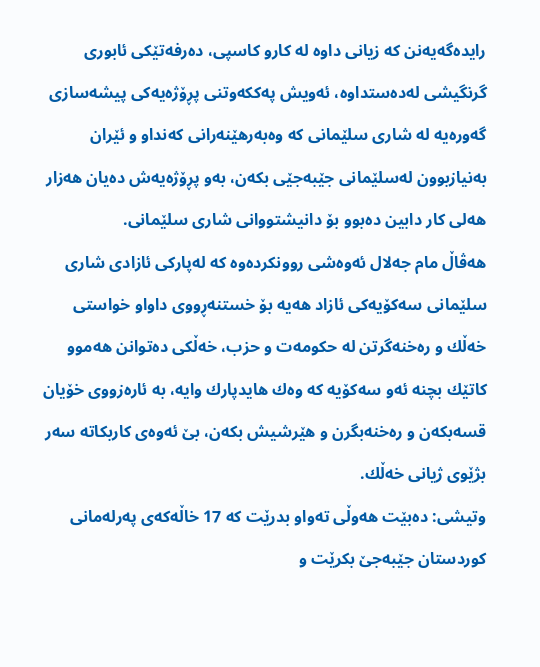رایده‌گه‌یه‌نن كه‌ زیانی داوه‌ له‌ كارو كاسپی، ده‌رفه‌تێكی ئابوری گرنگیشی له‌ده‌ستداوه‌، ئه‌ویش په‌ككه‌وتنی پڕۆژه‌یه‌كی پیشه‌سازی گه‌وره‌یه‌ له‌ شاری سلێمانی كه‌ وه‌به‌رهێنه‌رانی كه‌نداو و ئێران به‌نیازبوون له‌سلێمانی جێبه‌جێی بكه‌ن، به‌و پڕۆژه‌یه‌ش ده‌یان هه‌زار هه‌لی كار دابین ده‌بوو بۆ دانیشتووانی شاری سلێمانی.
هه‌ڤاڵ مام جه‌لال ئه‌وه‌شی روونكرده‌وه‌ كه‌ له‌پاركی ئازادی شاری سلێمانی سه‌كۆیه‌كی ئازاد هه‌یه‌ بۆ خستنه‌ڕووی داواو خواستی خه‌ڵك و ره‌خنه‌گرتن له‌ حكومه‌ت و حزب، خه‌ڵكی ده‌توانن هه‌موو كاتێك بچنه‌ ئه‌و سه‌كۆیه‌ كه‌ وه‌ك هایدپارك وایه‌، به‌ ئاره‌زووی خۆیان قسه‌بكه‌ن و ره‌خنه‌بگرن و هێرشیش بكه‌ن، بێ ئه‌وه‌ی كاربكاته‌ سه‌ر بژێوی ژیانی خه‌ڵك.
وتیشی: ده‌بێت هه‌وڵی ته‌واو بدرێت كه‌ 17 خاڵه‌كه‌ی په‌رله‌مانی كوردستان جێبه‌جێ بكرێت و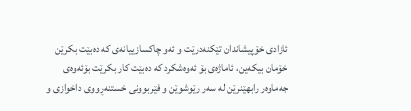ئازادی خۆپیشاندان تێكنه‌درێت و ئه‌و چاكسازییانه‌ی كه‌ ده‌بێت بكرێن خۆمان بیكه‌ین، ئاماژه‌ی بۆ ئه‌وه‌شكرد كه‌ ده‌بێت كار بكرێت بۆئه‌وه‌ی جه‌ماوه‌ر رابهێنرێن له‌ سه‌ر رێوشوێن و فێربوونی خستنه‌ڕووی داخوازی و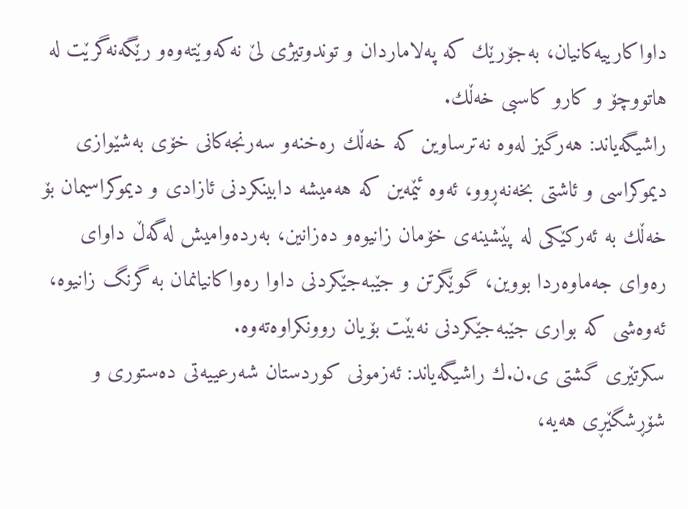داواكارییه‌كانیان، به‌جۆرێك كه‌ په‌لاماردان و توندوتیژی لێ نه‌كه‌وێته‌وه‌و رێگه‌نه‌گرێت له‌ هاتووچۆ و كارو كاسبی خه‌ڵك.
راشیگه‌یاند: هه‌رگیز له‌وه‌ نه‌ترساوین كه‌ خه‌ڵك ره‌خنه‌و سه‌رنجه‌كانی خۆی به‌شێوازی دیموكراسی و ئاشتی بخه‌نه‌ڕوو، ئه‌وه‌ ئێمه‌ین كه‌ هه‌میشه‌ دابینكردنی ئازادی و دیموكراسیمان بۆ خه‌ڵك به‌ ئه‌ركێكی له‌ پێشینه‌ی خۆمان زانیوه‌و ده‌زانین، به‌رده‌وامیش له‌گه‌ڵ داوای ره‌وای جه‌ماوه‌ردا بووین، گوێگرتن و جێبه‌جێكردنی داوا ره‌واكانیانمان به‌ گرنگ زانیوه‌، ئه‌وه‌شی كه‌ بواری جێبه‌جێكردنی نه‌بێت بۆیان روونكراوه‌ته‌وه‌.
سكرتێری گشتی ی.ن.ك راشیگه‌یاند: ئه‌زمونی كوردستان شه‌رعییه‌تی ده‌ستوری و شۆڕشگێڕی هه‌یه‌،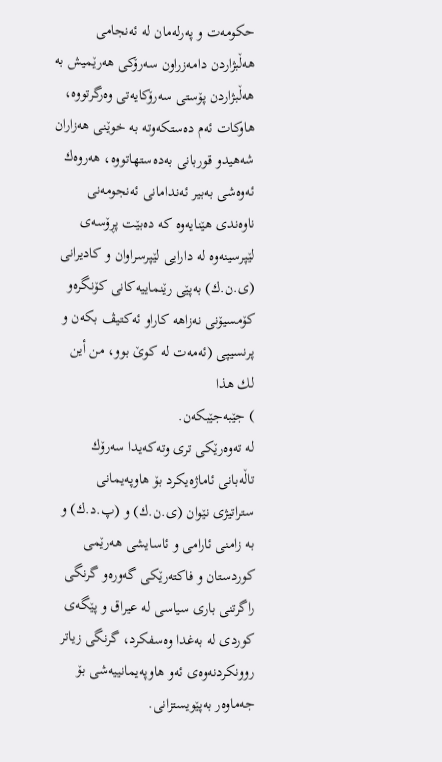حكومه‌ت و په‌رله‌مان له‌ ئه‌نجامی هه‌ڵبژاردن دامه‌زراون سه‌رۆكی هه‌رێمیش به‌ هه‌ڵبژاردن پۆستی سه‌رۆكایه‌تی وه‌رگرتووه‌، هاوكات ئه‌م ده‌ستكه‌وته‌ به‌ خوێنی هه‌زاران شه‌هیدو قوربانی به‌ده‌ستهاتووه‌، هه‌روه‌ك ئه‌وه‌شی به‌بیر ئه‌ندامانی ئه‌نجومه‌نی ناوه‌ندی هێنایه‌وه‌ كه‌ ده‌بێت پڕۆسه‌ی لێپرسینه‌وه‌ له‌ دارایی لێپرسراوان و كادیرانی (ی.ن.ك) به‌پێی رێنماییه‌كانی كۆنگره‌و كۆمسیۆنی نه‌زاهه‌ كاراو ئه‌كتیڤ بكه‌ن و پرنسیپی (ئه‌مه‌ت له‌ كوێ بوو، من أين لك هذا
) جێبه‌جێبكه‌ن.
له‌ ته‌وه‌رێكی تری وته‌كه‌یدا سه‌رۆك تاڵه‌بانی ئاماژه‌یكرد بۆ هاوپه‌یمانی ستراتیژی نێوان (ی.ن.ك) و (پ.د.ك) و به‌ زامنی ئارامی و ئاسایشی هه‌رێمی كوردستان و فاكته‌رێكی گه‌وره‌و گرنگی راگرتنی باری سیاسی له‌ عیراق و پێگه‌ی كوردی له‌ به‌غدا وه‌سفكرد، گرنگی زیاتر روونكردنه‌وه‌ی ئه‌و هاوپه‌یمانییه‌شی بۆ جه‌ماوه‌ر به‌پێویستزانی.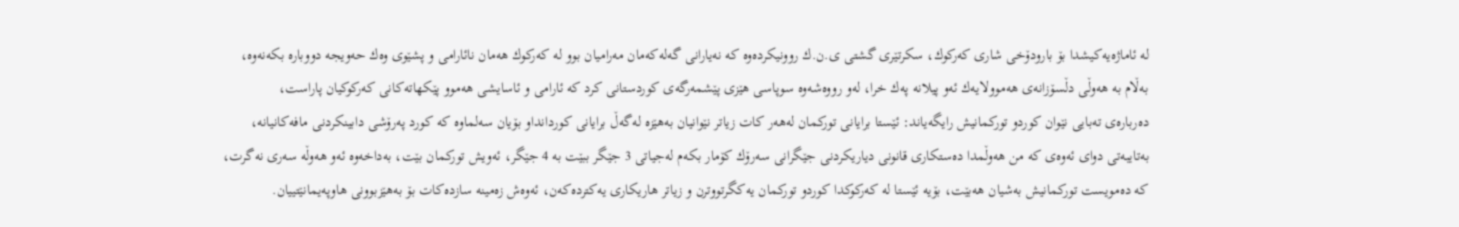له‌ ئاماژه‌یه‌كیشدا بۆ بارودۆخی شاری كه‌ركوك، سكرتێری گشتی ی.ن.ك روونیكرده‌وه‌ كه‌ نه‌یارانی گه‌له‌كه‌مان مه‌رامیان بوو له‌ كه‌ركوك هه‌مان نائارامی و پشێوی وه‌ك حه‌ویجه‌ دووباره‌ بكه‌نه‌وه‌، به‌ڵام به‌ هه‌وڵی دڵسۆزانه‌ی هه‌موولایه‌ك ئه‌و پیلانه‌ په‌ك خرا، له‌و رووه‌شه‌وه‌ سوپاسی هێزی پێشمه‌رگه‌ی كوردستانی كرد كه‌ ئارامی و ئاسایشی هه‌موو پێكهاته‌كانی كه‌ركوكیان پاراست،
ده‌رباره‌ی ته‌بایی نێوان كوردو توركمانیش رایگه‌یاند: ئێستا برایانی توركمان له‌هه‌ر كات زیاتر نێوانیان به‌هێزه‌ له‌گه‌ڵ برایانی كوردانداو بۆیان سه‌لماوه‌ كه‌ كورد په‌رۆشی دابینكردنی مافه‌كانیانه‌، به‌تایبه‌تی دوای ئه‌وه‌ی كه‌ من هه‌وڵمدا ده‌ستكاری قانونی دیاریكردنی جێگرانی سه‌رۆك كۆمار بكه‌م له‌جیاتی 3 جێگر ببێت به‌ 4 جێگر، ئه‌ویش توركمان بێت، به‌داخه‌وه‌ ئه‌و هه‌وڵه‌ سه‌ری نه‌گرت، كه‌ ده‌مویست توركمانیش به‌شیان هه‌بێت، بۆیه‌ ئێستا له‌ كه‌ركوكدا كوردو توركمان یه‌كگرتووترن و زیاتر هاریكاری یه‌كترده‌كه‌ن، ئه‌وه‌ش زه‌مینه‌ سازده‌كات بۆ به‌هێزبوونی هاوپه‌یمانێتییان.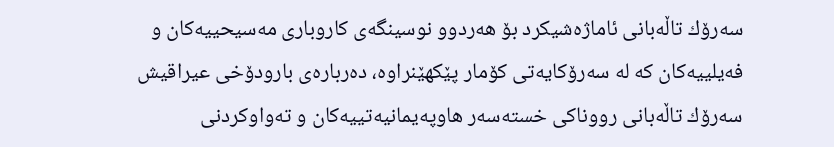سه‌رۆك تاڵه‌بانی ئاماژه‌شیكرد بۆ هه‌ردوو نوسینگه‌ی كاروباری مه‌سیحییه‌كان و فه‌یلییه‌كان كه‌ له‌ سه‌رۆكایه‌تی كۆمار پێكهێنراوه‌، ده‌رباره‌ی بارودۆخی عیراقیش سه‌رۆك تاڵه‌بانی رووناكی خسته‌سه‌ر هاوپه‌یمانیه‌تییه‌كان و ته‌واوكردنی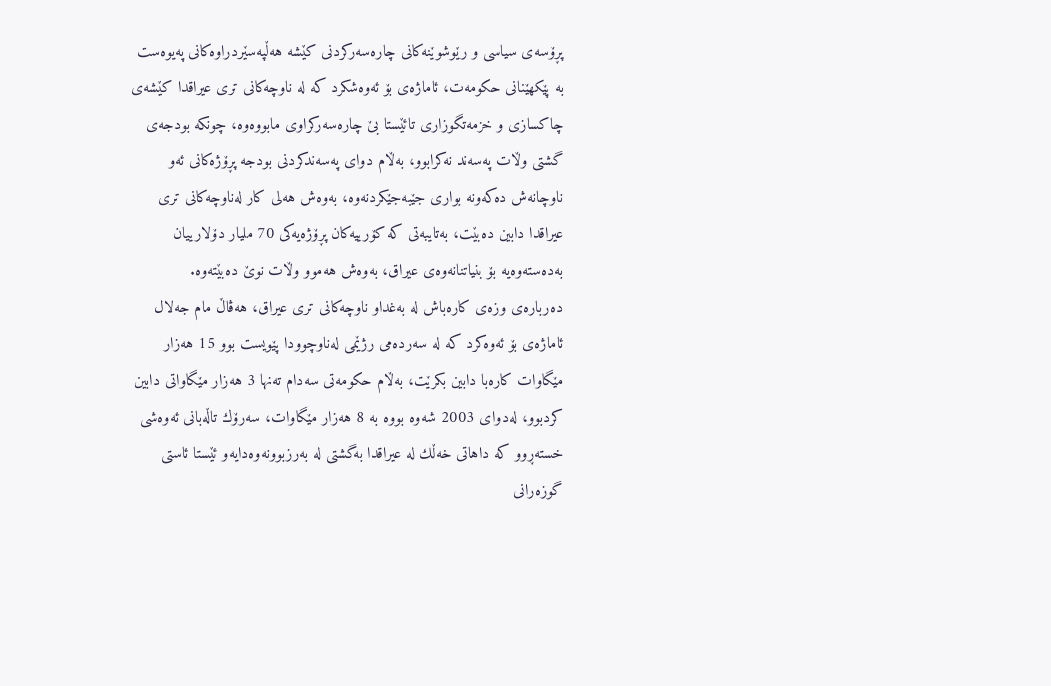پڕۆسه‌ی سیاسی و رێوشوێنه‌كانی چاره‌سه‌ركردنی كێشه‌ هه‌ڵپه‌سێردراوه‌كانی په‌یوه‌ست به‌ پێكهێنانی حكومه‌ت، ئاماژه‌ی بۆ ئه‌وه‌شكرد كه‌ له‌ ناوچه‌كانی تری عیراقدا كێشه‌ی چاكسازی و خزمه‌تگوزاری تائێستا بێ چاره‌سه‌ركراوی مابووه‌وه‌، چونكه‌ بودجه‌ی گشتی وڵات په‌سه‌ند نه‌كرابوو، به‌ڵام دوای په‌سه‌ندكردنی بودجه‌ پڕۆژه‌كانی ئه‌و ناوچانه‌ش ده‌كه‌ونه‌ بواری جێبه‌جێكردنه‌وه‌، به‌وه‌ش هه‌لی كار له‌ناوچه‌كانی تری عیراقدا دابین ده‌بێت، به‌تایبه‌تی كه‌ كۆرییه‌كان پڕۆژه‌یه‌كی 70 ملیار دۆلارییان به‌ده‌سته‌وه‌یه‌ بۆ بنیاتنانه‌وه‌ی عیراق، به‌وه‌ش هه‌موو وڵات نوێ ده‌بێته‌وه‌.
ده‌رباره‌ی وزه‌ی كاره‌باش له‌ به‌غداو ناوچه‌كانی تری عیراق، هه‌ڤاڵ مام جه‌لال ئاماژه‌ی بۆ ئه‌وه‌كرد كه‌ له‌ سه‌رده‌می رژێمی له‌ناوچوودا پێویست بوو 15 هه‌زار مێگاوات كاره‌با دابین بكرێت، به‌ڵام حكومه‌تی سه‌دام ته‌نها 3 هه‌زار مێگاواتی دابین كردبوو، له‌دوای 2003 شه‌وه‌ بووه‌ به‌ 8 هه‌زار مێگاوات، سه‌رۆك تاڵه‌بانی ئه‌وه‌شی خسته‌ڕوو كه‌ داهاتی خه‌ڵك له‌ عیراقدا به‌گشتی له‌ به‌رزبوونه‌وه‌دایه‌و ئێستا ئاستی گوزه‌رانی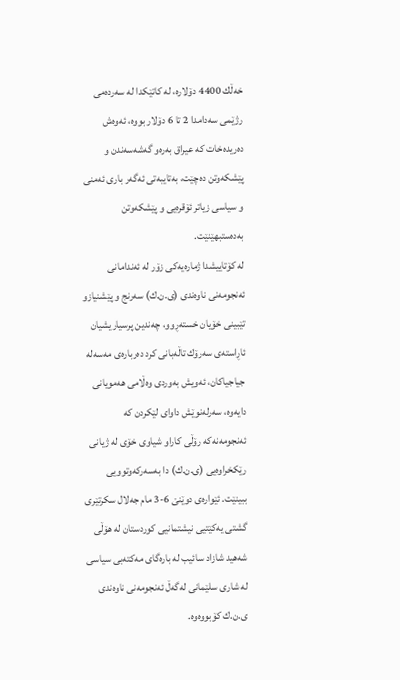خه‌ڵك 4400 دۆلاره‌، له‌ كاتێكدا له‌ سه‌رده‌می رژێمی سه‌دامدا 2 تا 6 دۆلار بووه‌، ئه‌وه‌ش ده‌ریده‌خات كه‌ عیراق به‌ره‌و گه‌شه‌سه‌ندن و پێشكه‌وتن ده‌چێت، به‌تایبه‌تی ئه‌گه‌ر باری ئه‌منی و سیاسی زیاتر ئۆقره‌یی و پێشكه‌وتن به‌ده‌ستبهێنێت.
له‌ كۆتاییشدا ژماره‌یه‌كی زۆر له‌ ئه‌ندامانی ئه‌نجومه‌نی ناوه‌ندی (ی.ن.ك) سه‌رنج و پێشنیازو تێبینی خۆیان خسته‌ڕوو، چه‌ندین پرسیاریشیان ئاڕاسته‌ی سه‌رۆك تاڵه‌بانی كرد ده‌رباره‌ی مه‌سه‌له‌ جیاجیاكان، ئه‌ویش به‌وردی وه‌ڵامی هه‌مویانی دایه‌وه‌، سه‌رله‌نوێش داوای لێكردن كه‌ ئه‌نجومه‌نه‌كه‌ رۆڵی كاراو شیاوی خۆی له‌ ژیانی رێكخراوه‌یی (ی.ن.ك) دا به‌سه‌ركه‌وتوویی ببینێت. ئێواره‌ی دوێنێ 6-3 مام جه‌لال سكرتێری گشتی یه‌كێتیی نیشتمانیی كوردستان له‌ هۆڵی شه‌هید شازاد سائیب له‌ باره‌گای مه‌كته‌بی سیاسی له‌ شاری سلێمانی له‌گه‌ڵ ئه‌نجومه‌نی ناوه‌ندی ی.ن.ك كۆبووه‌وه‌.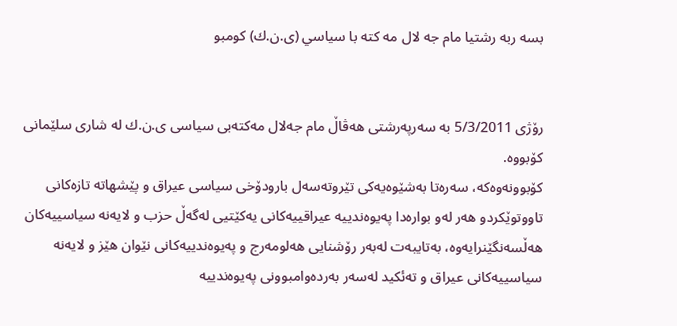بسه ربه رشتيا مام جه لال مه كته با سياسي (ى.ن.ك) كومبو


رۆژی 5/3/2011 به‌ سه‌رپه‌رشتی هه‌ڤاڵ مام جه‌لال مه‌كته‌بی سیاسی ی.ن.ك له‌ شاری سلێمانی كۆبووه‌.
كۆبوونه‌وه‌كه‌، سه‌ره‌تا به‌شێوه‌یه‌كی تێروته‌سه‌ل بارودۆخی سیاسی عیراق و پێشهاته‌ تازه‌كانی تاووتوێكردو هه‌ر له‌و بواره‌دا په‌یوه‌ندییه‌ عیراقییه‌كانی یه‌كێتیی له‌گه‌ڵ حزب و لایه‌نه‌ سیاسییه‌كان هه‌ڵسه‌نگێنرایه‌وه‌، به‌تایبه‌ت له‌به‌ر رۆشنایی هه‌لومه‌رج و په‌یوه‌ندییه‌كانی نێوان هێز و لایه‌نه‌ سیاسییه‌كانی عیراق و ته‌ئكید له‌سه‌ر به‌رده‌وامبوونی په‌یوه‌ندییه‌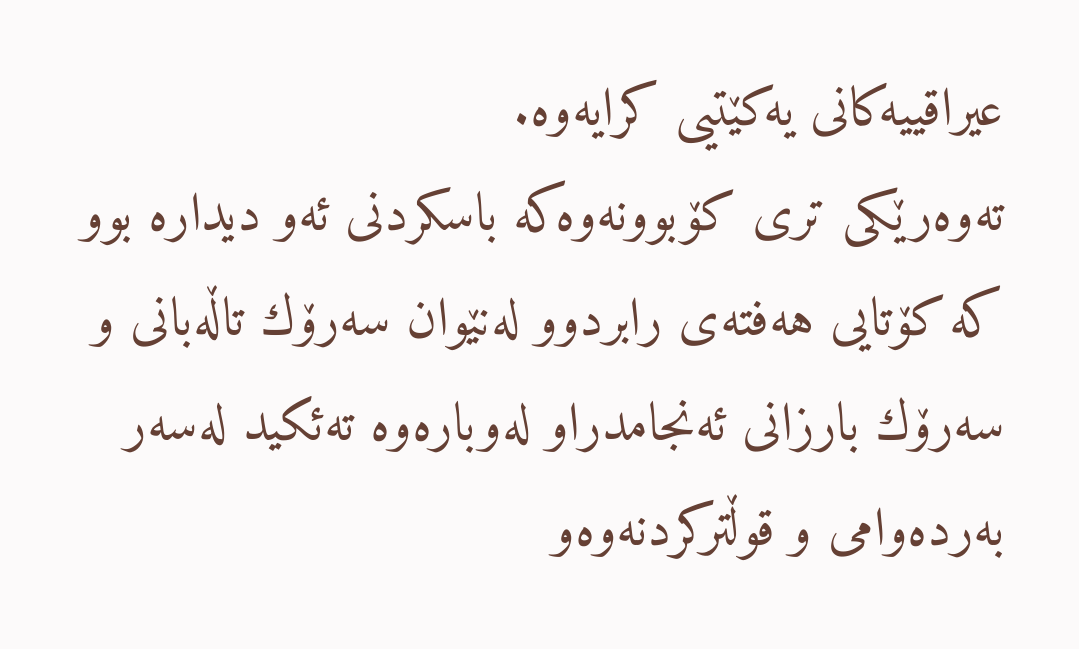عیراقییه‌كانی یه‌كێتیی كرایه‌وه‌.
ته‌وه‌رێكی تری كۆبوونه‌وه‌كه‌ باسكردنی ئه‌و دیداره‌ بوو كه‌ كۆتایی هه‌فته‌ی رابردوو له‌نێوان سه‌رۆك تاڵه‌بانی و سه‌رۆك بارزانی ئه‌نجامدراو له‌وباره‌وه‌ ته‌ئكید له‌سه‌ر به‌رده‌وامی و قوڵتركردنه‌وه‌و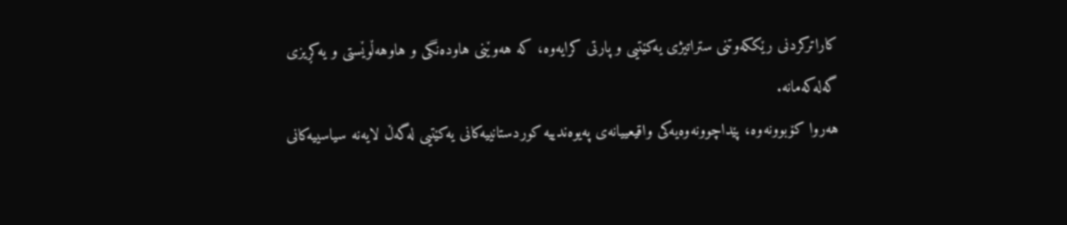كاراتركردنی رێككه‌وتنی ستراتیژی یه‌كێتیی و پارتی كرایه‌وه‌، كه‌ هه‌وێنی هاوده‌نگی و هاوهه‌ڵوێستی و یه‌كڕیزی گه‌له‌كه‌مانه‌.
هه‌روا كۆبوونه‌وه‌، پێداچوونه‌وه‌یه‌كی واقیعییانه‌ی په‌یوه‌ندییه‌ كوردستانییه‌كانی یه‌كێتیی له‌گه‌ڵ لایه‌نه‌ سیاسییه‌كانی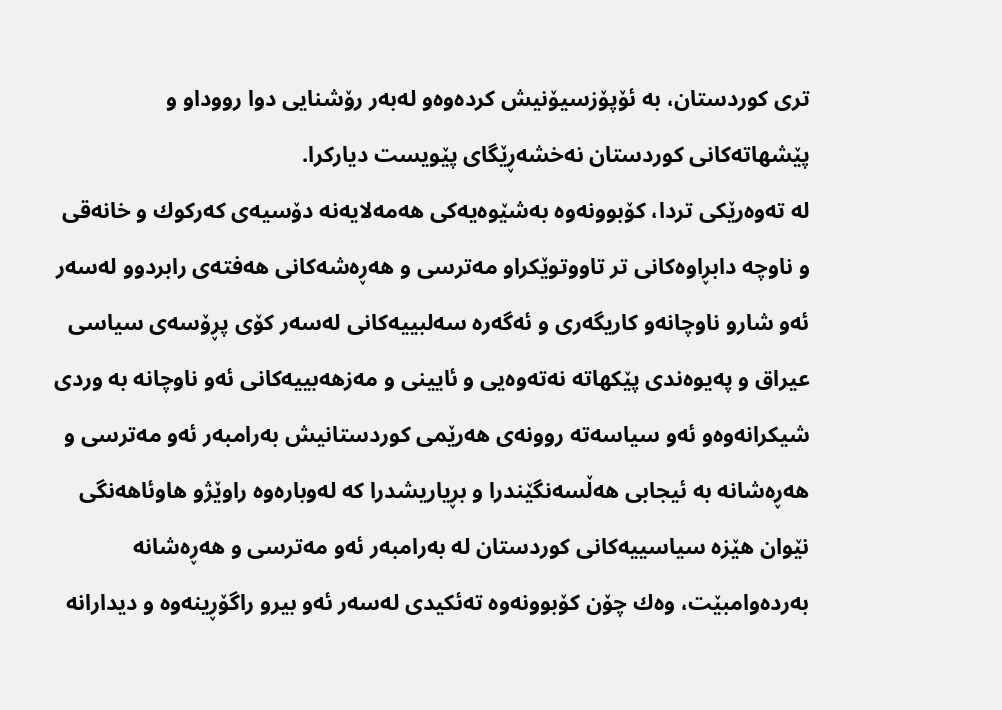تری كوردستان، به‌ ئۆپۆزسیۆنیش كرده‌وه‌و له‌به‌ر رۆشنایی دوا رووداو و پێشهاته‌كانی كوردستان نه‌خشه‌ڕێگای پێویست دیاركرا.
له‌ ته‌وه‌رێكی تردا، كۆبوونه‌وه‌ به‌شێوه‌یه‌كی هه‌مه‌لایه‌نه‌ دۆسیه‌ی كه‌ركوك و خانه‌قی و ناوچه‌ دابڕاوه‌كانی تر تاووتوێكراو مه‌ترسی و هه‌ڕه‌شه‌كانی هه‌فته‌ی رابردوو له‌سه‌ر ئه‌و شارو ناوچانه‌و كاریگه‌ری و ئه‌گه‌ره‌ سه‌لبییه‌كانی له‌سه‌ر كۆی پڕۆسه‌ی سیاسی عیراق و په‌یوه‌ندی پێكهاته‌ نه‌ته‌وه‌یی و ئایینی و مه‌زهه‌بییه‌كانی ئه‌و ناوچانه‌ به‌ وردی شیكرانه‌وه‌و ئه‌و سیاسه‌ته‌ روونه‌ی هه‌رێمی كوردستانیش به‌رامبه‌ر ئه‌و مه‌ترسی و هه‌ڕه‌شانه‌ به‌ ئیجابی هه‌ڵسه‌نگێندرا و بڕیاریشدرا كه‌ له‌وباره‌وه‌ راوێژو هاوئاهه‌نگی نێوان هێزه‌ سیاسییه‌كانی كوردستان له‌ به‌رامبه‌ر ئه‌و مه‌ترسی و هه‌ڕه‌شانه‌ به‌رده‌وامبێت، وه‌ك چۆن كۆبوونه‌وه‌ ته‌ئكیدی له‌سه‌ر ئه‌و بیرو راگۆڕینه‌وه‌ و دیدارانه‌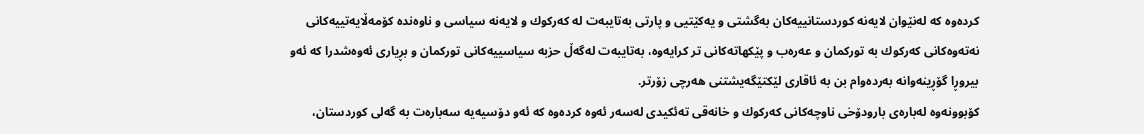كرده‌وه‌ كه‌ له‌نێوان لایه‌نه‌ كوردستانییه‌كان به‌گشتی و یه‌كێتیی و پارتی به‌تایبه‌ت له‌ كه‌ركوك و لایه‌نه‌ سیاسی و ناوه‌نده‌ كۆمه‌ڵایه‌تییه‌كانی نه‌ته‌وه‌كانی كه‌ركوك به‌ توركمان و عه‌ره‌ب و پێكهاته‌كانی تر كرایه‌وه‌، به‌تایبه‌ت له‌گه‌ڵ حزبه‌ سیاسییه‌كانی توركمان و بڕیاری ئه‌وه‌شدرا كه‌ ئه‌و بیروڕا گۆڕینه‌وانه‌ به‌رده‌وام بن به‌ ئاقاری لێكتێگه‌یشتنی هه‌رچی زۆرتر.
كۆبوونه‌وه‌ له‌باره‌ی بارودۆخی ناوچه‌كانی كه‌ركوك و خانه‌قی ته‌ئكیدی له‌سه‌ر ئه‌وه‌ كرده‌وه‌ كه‌ ئه‌و دۆسیه‌یه‌ سه‌باره‌ت به‌ گه‌لی كوردستان،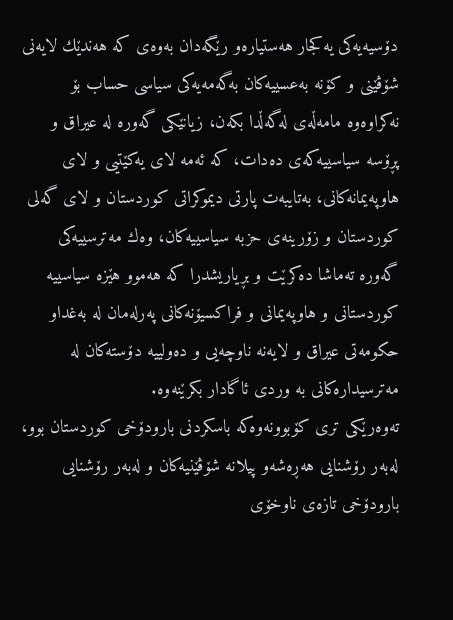دۆسیه‌یه‌كی یه‌كجار هه‌ستیاره‌و رێگه‌دان به‌وه‌ی كه‌ هه‌ندێك لایه‌نی شۆڤێنی و كۆنه‌ به‌عسییه‌كان به‌گه‌مه‌یه‌كی سیاسی حساب بۆ نه‌كراوه‌وه‌ مامه‌ڵه‌ی له‌گه‌ڵدا بكه‌ن، زیانێكی گه‌وره‌ له‌ عیراق و پڕۆسه‌ سیاسییه‌كه‌ی ده‌دات، كه‌ ئه‌مه‌ لای یه‌كێتیی و لای هاوپه‌یمانه‌كانی، به‌تایبه‌ت پارتی دیموكراتی كوردستان و لای گه‌لی كوردستان و زۆرینه‌ی حزبه‌ سیاسییه‌كان، وه‌ك مه‌ترسییه‌كی گه‌وره‌ ته‌ماشا ده‌كرێت و بڕیاریشدرا كه‌ هه‌موو هێزه‌ سیاسییه‌ كوردستانی و هاوپه‌یمانی و فراكسیۆنه‌كانی په‌رله‌مان له‌ به‌غداو حكومه‌تی عیراق و لایه‌نه‌ ناوچه‌یی و ده‌ولییه‌ دۆسته‌كان له‌ مه‌ترسیداره‌كانی به‌ وردی ئاگادار بكرێنه‌وه‌.
ته‌وه‌رێكی تری كۆبوونه‌وه‌كه‌ باسكردنی بارودۆخی كوردستان بوو، له‌به‌ر رۆشنایی هه‌ڕه‌شه‌و پیلانه‌ شۆڤێنیه‌كان و له‌به‌ر رۆشنایی بارودۆخی تازه‌ی ناوخۆی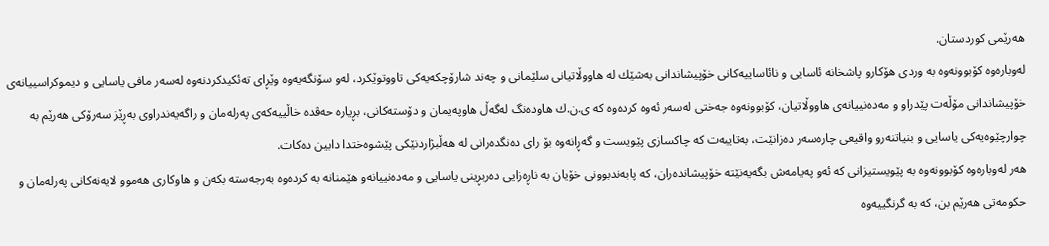هه‌رێمی كوردستان.
له‌وباره‌وه‌ كۆبوونه‌وه‌ به‌ وردی هۆكارو پاشخانه‌ ئاسایی و نائاساییه‌كانی خۆپیشاندانی به‌شێك له‌ هاووڵاتیانی سلێمانی و چه‌ند شارۆچكه‌یه‌كی تاووتوێكرد، له‌و سۆنگه‌یه‌وه‌ وێڕای ته‌ئكیدكردنه‌وه‌ له‌سه‌ر مافی یاسایی و دیموكراسییانه‌ی خۆپیشاندانی مۆڵه‌ت پێدراو و مه‌ده‌نییانه‌ی هاووڵاتیان، كۆبوونه‌وه‌ جه‌ختی له‌سه‌ر ئه‌وه‌ كرده‌وه‌ كه‌ ی.ن.ك هاوده‌نگ له‌گه‌ڵ هاوپه‌یمان و دۆسته‌كانی، بڕیاره‌ حه‌ڤده‌ خاڵییه‌كه‌ی په‌رله‌مان و راگه‌یه‌ندراوی به‌ڕێز سه‌رۆكی هه‌رێم به‌ چوارچێوه‌یه‌كی یاسایی و بنیاتنه‌رو واقیعی چاره‌سه‌ر ده‌زانێت، به‌تایبه‌ت كه‌ چاكسازی پێویست و گه‌ڕانه‌وه‌ بۆ رای ده‌نگده‌رانی له‌ هه‌ڵبژاردنێكی پێشوه‌ختدا دابین ده‌كات.
هه‌ر له‌وباره‌وه‌ كۆبوونه‌وه‌ به‌ پێویستیزانی كه‌ ئه‌و په‌یامه‌ش بگه‌یه‌نێته‌ خۆپیشانده‌ران، كه‌ پابه‌ندبوونی خۆیان به‌ ناڕه‌زایی ده‌ربڕینی یاسایی و مه‌ده‌نییانه‌و هێمنانه‌ به‌ كرده‌وه‌ به‌رجه‌سته‌ بكه‌ن و هاوكاری هه‌موو لایه‌نه‌كانی په‌رله‌مان و حكومه‌تی هه‌رێم بن، كه‌ به‌ گرنگییه‌وه‌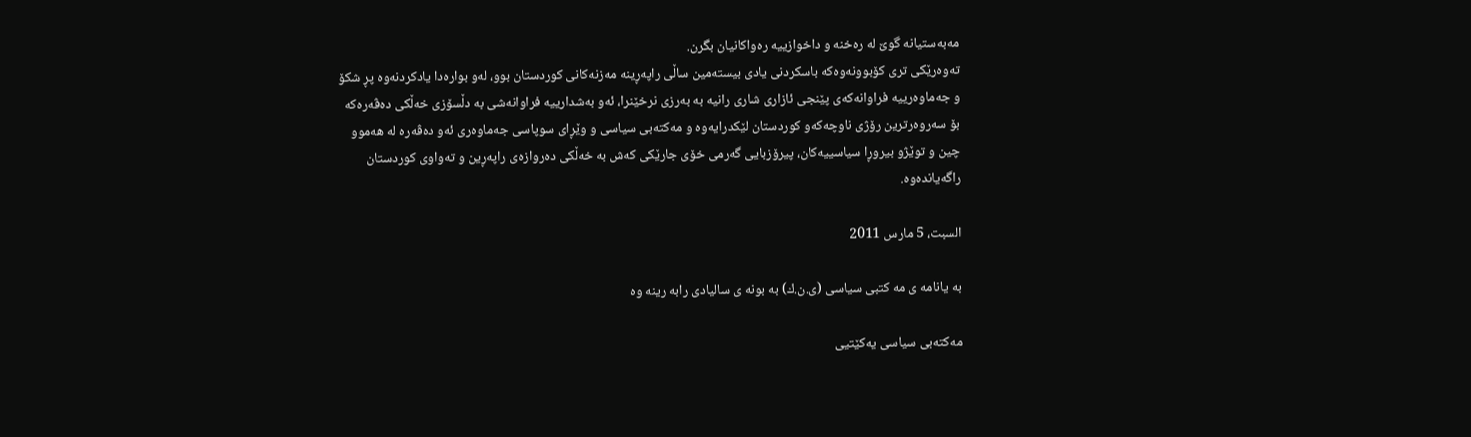مه‌به‌ستیانه‌ گوێ له‌ ره‌خنه‌ و داخوازییه‌ ره‌واكانیان بگرن.
ته‌وه‌رێكی تری كۆبوونه‌وه‌كه‌ باسكردنی یادی بیسته‌مین ساڵی راپه‌ڕینه‌ مه‌زنه‌كانی كوردستان بوو، له‌و بواره‌دا یادكردنه‌وه‌ پڕ شكۆ و جه‌ماوه‌رییه‌ فراوانه‌كه‌ی پێنجی ئازاری شاری رانیه‌ به‌ به‌رزی نرخێنرا، ئه‌و به‌شدارییه‌ فراوانه‌شی به‌ دڵسۆزی خه‌ڵكی ده‌ڤه‌ره‌كه‌ بۆ سه‌روه‌رترین رۆژی ناوچه‌كه‌و كوردستان لێكدرایه‌وه‌ و مه‌كته‌بی سیاسی و وێڕای سوپاسی جه‌ماوه‌ری ئه‌و ده‌ڤه‌ره‌ له‌ هه‌موو چین و توێژو بیروڕا سیاسییه‌كان، پیرۆزبایی گه‌رمی خۆی جارێكی كه‌ش به‌ خه‌ڵكی ده‌روازه‌ی راپه‌ڕین و ته‌واوی كوردستان راگه‌یانده‌وه‌.

السبت، 5 مارس 2011

به يانامه ى مه كتبى سياسى (ى.ن.ك) به بونه ى ساليادى رابه رينه وه

مه‌كته‌بی سیاسی یه‌كێتیی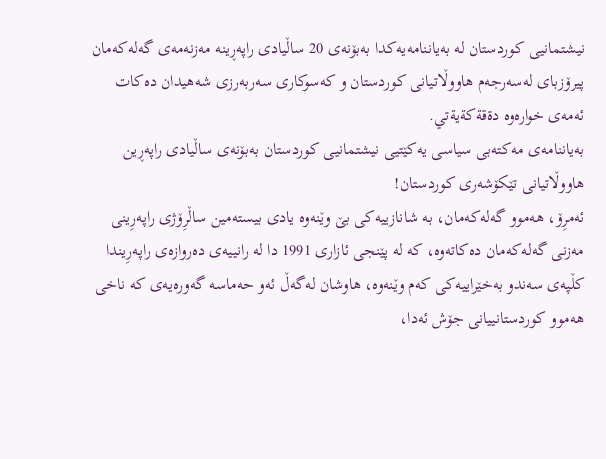نیشتمانیی كوردستان له‌ به‌یاننامه‌یه‌كدا به‌بۆنه‌ی 20 ساڵیادی راپه‌ڕینه‌ مه‌زنه‌مه‌ی گه‌له‌كه‌مان پیرۆزبای له‌سه‌رجه‌م هاووڵاتیانی كوردستان و كه‌سوكاری سه‌ربه‌رزی شه‌هیدان ده‌كات ئه‌مه‌ی خواره‌وه‌ دةقةكةيةتي‌.
به‌یاننامه‌ی مه‌كته‌بی سیاسی یه‌كێتیی نیشتمانیی كوردستان به‌بۆنه‌ی ساڵیادی راپه‌ڕین
هاووڵاتیانی تێكۆشه‌ری كوردستان!
ئه‌مرِۆ، هه‌موو گه‌له‌كه‌مان، به‌ شانازییه‌كی بێ وێنه‌وه‌ یادی بیسته‌مین ساڵرِۆژی راپه‌رِینی مه‌زنی گه‌له‌كه‌مان ده‌كاته‌وه‌، كه‌ له‌ پێنجی ئازاری 1991 دا له‌ رانییه‌ی ده‌روازه‌ی راپه‌رِیندا كڵپه‌ی سه‌ندو به‌خێراییه‌كی كه‌م وێنه‌وه‌، هاوشان له‌گه‌ڵ ئه‌و حه‌ماسه‌ گه‌وره‌یه‌ی كه‌ ناخی هه‌موو كوردستانییانی جۆش ئه‌دا،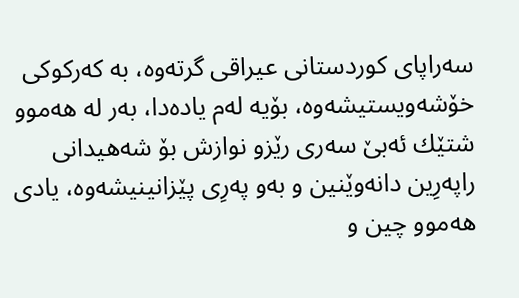سه‌راپای كوردستانی عیراقی گرته‌وه‌، به‌ كه‌ركوكی خۆشه‌ویستیشه‌وه‌، بۆیه‌ له‌م یاده‌دا، به‌ر له‌ هه‌موو شتێك ئه‌بێ سه‌ری رێزو نوازش بۆ شه‌هیدانی راپه‌رِین دانه‌وێنین و به‌و په‌رِی پێزانینیشه‌وه‌، یادی هه‌موو چین و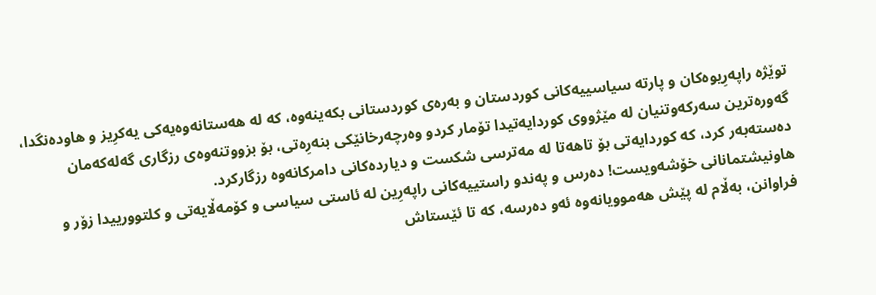توێژه‌ راپه‌رِیوه‌كان و پارته‌ سیاسییه‌كانی كوردستان و به‌ره‌ی كوردستانی بكه‌ینه‌وه‌، كه‌ له‌ هه‌ستانه‌وه‌یه‌كی یه‌كرِیز و هاوده‌نگدا، گه‌وره‌ترین سه‌ركه‌وتنیان له‌ مێژووی كوردایه‌تیدا تۆمار كردو وه‌رچه‌رخانێكی بنه‌رِه‌تی، بۆ بزووتنه‌وه‌ی رزگاری گه‌له‌كه‌مان ده‌سته‌به‌ر كرد، كه‌ كوردایه‌تی بۆ تاهه‌تا له‌ مه‌ترسی شكست و دیارده‌كانی دامركانه‌وه‌ رزگاركرد.
هاونیشتمانانی خۆشه‌ویست! ده‌رس و په‌ندو راستییه‌كانی راپه‌رِین له‌ ئاستی سیاسی و كۆمه‌ڵایه‌تی و كلتوورییدا زۆر و فراوانن، به‌ڵام له‌ پێش هه‌موویانه‌وه‌ ئه‌و ده‌رسه‌، كه‌ تا ئێستاش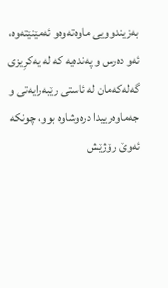به‌زیندوویی ماوه‌ته‌وه‌و ئه‌مێنێته‌وه‌، ئه‌و ده‌رس و په‌نده‌یه‌ كه‌ له‌ یه‌كرِیزی گه‌له‌كه‌مان له‌ ئاستی رێبه‌رایه‌تی و جه‌ماوه‌رییدا دره‌وشاوه‌ بوو، چونكه‌ ئه‌وێ رۆژێش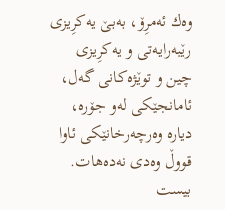وه‌ك ئه‌مرِۆ، به‌بێ یه‌كرِیزی رێبه‌رایه‌تی و یه‌كرِیزی چین و توێژه‌كانی گه‌ل، ئامانجێكی له‌و جۆره‌، دیاره‌ وه‌رچه‌رخانێكی ئاوا قووڵ وه‌دی نه‌ده‌هات.
بیست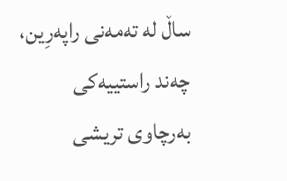ساڵ له‌ ته‌مه‌نی راپه‌رِین، چه‌ند راستییه‌كی به‌رچاوی تریشی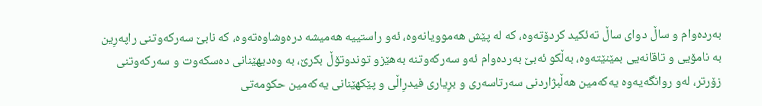به‌رده‌وام و ساڵ دوای ساڵ ته‌ئكید كردۆته‌وه‌، كه‌ له‌ پێش هه‌موویانه‌وه‌، ئه‌و راستییه‌ هه‌میشه‌ دره‌وشاوه‌ته‌وه‌، كه‌ نابێ سه‌ركه‌وتنی راپه‌رِین به‌ نامۆیی و تاقانه‌یی بمێنێته‌وه‌، به‌ڵكو ئه‌بێ به‌رده‌وام ئه‌و سه‌ركه‌وتنه‌ به‌هێزو توندوتۆڵ بكرێ، به‌ وه‌دیهێنانی ده‌سكه‌وت و سه‌ركه‌وتنی زۆرتر، له‌و روانگه‌یه‌وه‌ یه‌كه‌مین هه‌ڵبژاردنی سه‌رتاسه‌ری و برِیاری فیدرِاڵی و پێكهێنانی یه‌كه‌مین حكومه‌تی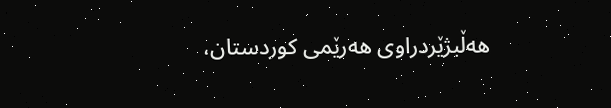هه‌ڵبژێردراوی هه‌رێمی كوردستان،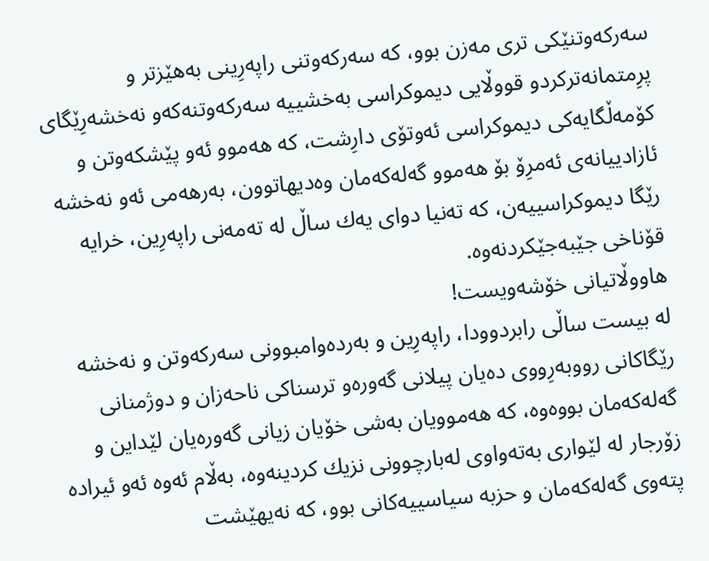سه‌ركه‌وتنێكی تری مه‌زن بوو، كه‌ سه‌ركه‌وتنی راپه‌رِینی به‌هێزتر و پرِمتمانه‌تركردو قووڵایی دیموكراسی به‌خشییه‌ سه‌ركه‌وتنه‌كه‌و نه‌خشه‌رِێگای كۆمه‌ڵگایه‌كی دیموكراسی ئه‌وتۆی دارِشت، كه‌ هه‌موو ئه‌و پێشكه‌وتن و ئازادییانه‌ی ئه‌مرِۆ بۆ هه‌موو گه‌له‌كه‌مان وه‌دیهاتوون، به‌رهه‌می ئه‌و نه‌خشه‌ رێگا دیموكراسییه‌ن، كه‌ ته‌نیا دوای یه‌ك ساڵ له‌ ته‌مه‌نی راپه‌رِین، خرایه‌ قۆناخی جێبه‌جێكردنه‌وه‌.
هاووڵاتیانی خۆشه‌ویست!
له‌ بیست ساڵی رابردوودا، راپه‌رِین و به‌رده‌وامبوونی سه‌ركه‌وتن و نه‌خشه‌ رێگاكانی رووبه‌رِووی ده‌یان پیلانی گه‌وره‌و ترسناكی ناحه‌زان و دوژمنانی گه‌له‌كه‌مان بووه‌وه‌، كه‌ هه‌موویان به‌شی خۆیان زیانی گه‌وره‌یان لێداین و زۆرجار له‌ لێواری به‌ته‌واوی له‌بارچوونی نزیك كردینه‌وه‌، به‌ڵام ئه‌وه‌ ئه‌و ئیراده‌ پته‌وی گه‌له‌كه‌مان و حزبه‌ سیاسییه‌كانی بوو، كه‌ نه‌یهێشت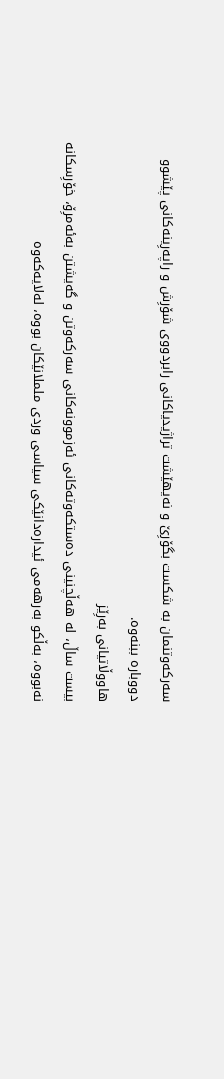سه‌ركه‌وتنمان به‌ شكست بگۆرِێ و نه‌یهێشت تراژیدیاكانی رابردووی شۆرِش و راپه‌رِینه‌كانی پێشوو دووباره‌ ببنه‌وه‌.
هاووڵاتیانی به‌رِێز
بیست ساڵ، له‌ هه‌ڵچنینی ده‌ستكه‌وته‌كانی ئه‌زموونه‌كانی سه‌ركه‌وتن و گه‌یشتن به‌ئه‌مرِۆ، خۆرِسكانه‌ نه‌بووه‌، به‌ڵكو به‌رهه‌می ئیداره‌دانێكی سیاسی وردی ململانێكان بووه‌، له‌لایه‌كه‌وه‌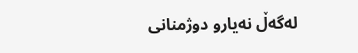له‌گه‌ڵ نه‌یارو دوژمنانی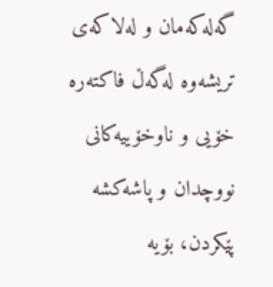گه‌له‌كه‌مان و له‌لاكه‌ی تریشه‌وه‌ له‌گه‌ڵ فاكته‌ره‌ خۆیی و ناوخۆییه‌كانی نووچدان و پاشه‌كشه‌ پێكردن، بۆیه‌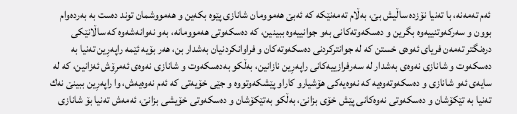ئه‌م ته‌مه‌نه‌، با ته‌نیا نۆزده‌ ساڵیش بێ، به‌ڵام ته‌مه‌نێكه‌ كه‌ ئه‌بێ هه‌موومان شانازی پێوه‌ بكه‌ین و هه‌مووشمان توند ده‌ست به‌ به‌رده‌وام بوون و سه‌ركه‌وتنییه‌وه‌ بگرین و ده‌سكه‌وته‌كانی به‌و جوانییه‌وه‌ ببینین، كه‌ ده‌سكه‌وتی هه‌موومانه‌، به‌و نه‌وانه‌شه‌وه‌ كه‌ ساڵانێكی دره‌نگتر ته‌مه‌ن فریای ئه‌وه‌ی خستن كه‌ له‌ جوانتركردنی ده‌سكه‌وته‌كان و فراوانكردنیان به‌شدار بن، هه‌ر بۆیه‌ ئێمه‌ راپه‌رِین ته‌نیا به‌ ده‌سكه‌وت و شانازی نه‌وه‌ی به‌شدار له‌ سه‌رفرازییه‌كانی راپه‌رِین نازانین، به‌ڵكو به‌ده‌سكه‌وت و شانازی نه‌وه‌ی ئه‌مرِۆش ئه‌زانین، كه‌ له‌ سایه‌ی ئه‌و شانازی و ده‌سكه‌وته‌وه‌یه‌ كه‌ نه‌وه‌یه‌كی هۆشیارو كاراو پێشكه‌وتووه‌ و جێی خۆیه‌تی كه‌ ئه‌م نه‌وه‌یه‌ش، وا راپه‌رِین ببینێ نه‌ك ته‌نیا به‌ تێكۆشان و ده‌سكه‌وتی نه‌وه‌كانی پێش خۆی بزانێ، به‌ڵكو به‌تێكۆشان و ده‌سكه‌وتی خۆیشی بزانێ، ئه‌مه‌ش ته‌نیا بۆ شانازی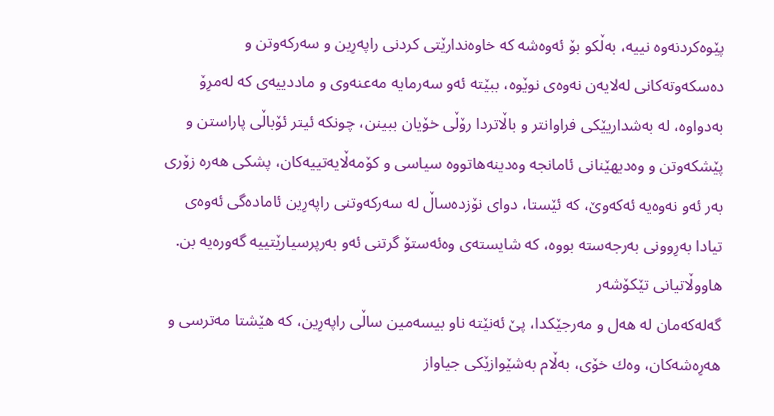پێوه‌كردنه‌وه‌ نییه‌، به‌ڵكو بۆ ئه‌وه‌شه‌ كه‌ خاوه‌ندارێتی كردنی راپه‌رِین و سه‌ركه‌وتن و ده‌سكه‌وته‌كانی له‌لایه‌ن نه‌وه‌ی نوێوه‌، ببێته‌ ئه‌و سه‌رمایه‌ مه‌عنه‌وی و ماددییه‌ی كه‌ له‌مرِۆ به‌دواوه‌، له‌ به‌شداریێكی فراوانتر و باڵاتردا رۆڵی خۆیان ببینن، چونكه‌ ئیتر ئۆباڵی پاراستن و پێشكه‌وتن و وه‌دیهێنانی ئامانجه‌ وه‌دینه‌هاتووه‌ سیاسی و كۆمه‌ڵایه‌تییه‌كان، پشكی هه‌ره‌ زۆری به‌ر ئه‌و نه‌وه‌یه‌ ئه‌كه‌وێ، كه‌ ئێستا، دوای نۆزده‌ساڵ له‌ سه‌ركه‌وتنی راپه‌رِین ئاماده‌گی ئه‌وه‌ی تیادا به‌رِوونی به‌رجه‌سته‌ بووه‌، كه‌ شایسته‌ی وه‌ئه‌ستۆ گرتنی ئه‌و به‌رپرسیارێتییه‌ گه‌وره‌یه‌ بن.
هاووڵاتیانی تێكۆشه‌ر
گه‌له‌كه‌مان له‌ هه‌ل و مه‌رجێكدا، پێ ئه‌نێته‌ ناو بیسه‌مین ساڵی راپه‌رِین، كه‌ هێشتا مه‌ترسی و هه‌رِه‌شه‌كان، وه‌ك خۆی، به‌ڵام به‌شێوازێكی جیاواز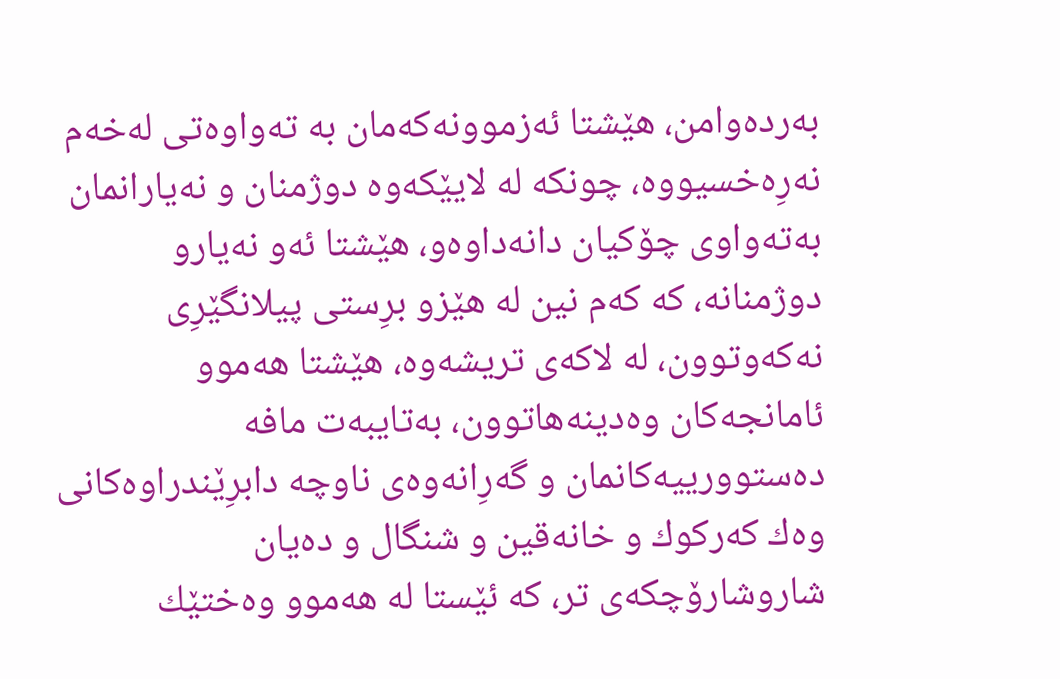به‌رده‌وامن، هێشتا ئه‌زموونه‌كه‌مان به‌ ته‌واوه‌تی له‌خه‌م نه‌رِه‌خسیووه‌، چونكه‌ له‌ لایێكه‌وه‌ دوژمنان و نه‌یارانمان به‌ته‌واوی چۆكیان دانه‌داوه‌و، هێشتا ئه‌و نه‌یارو دوژمنانه‌، كه‌ كه‌م نین له‌ هێزو برِستی پیلانگێرِی نه‌كه‌وتوون، له‌ لاكه‌ی تریشه‌وه‌، هێشتا هه‌موو ئامانجه‌كان وه‌دینه‌هاتوون، به‌تایبه‌ت مافه‌ ده‌ستوورییه‌كانمان و گه‌رِانه‌وه‌ی ناوچه‌ دابرِێندراوه‌كانی وه‌ك كه‌ركوك و خانه‌قین و شنگال و ده‌یان شاروشارۆچكه‌ی تر، كه‌ ئێستا له‌ هه‌موو وه‌ختێك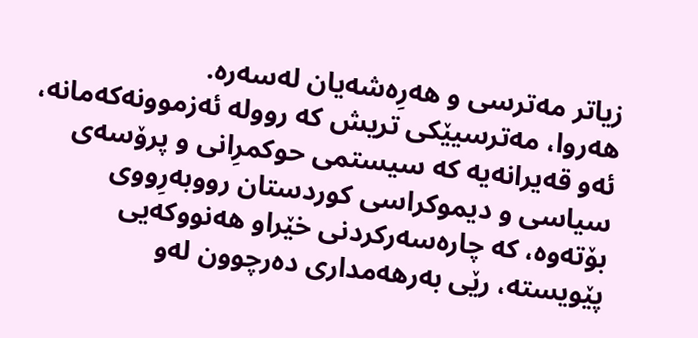زیاتر مه‌ترسی و هه‌رِه‌شه‌یان له‌سه‌ره‌.
هه‌روا، مه‌ترسیێكی تریش كه‌ رووله‌ ئه‌زموونه‌كه‌مانه‌، ئه‌و قه‌یرانه‌یه‌ كه‌ سیستمی حوكمرِانی و پرۆسه‌ی سیاسی و دیموكراسی كوردستان رووبه‌رِووی بۆته‌وه‌، كه‌ چاره‌سه‌ركردنی خێراو هه‌نووكه‌یی پێویسته‌، رێی به‌رهه‌مداری ده‌رچوون له‌و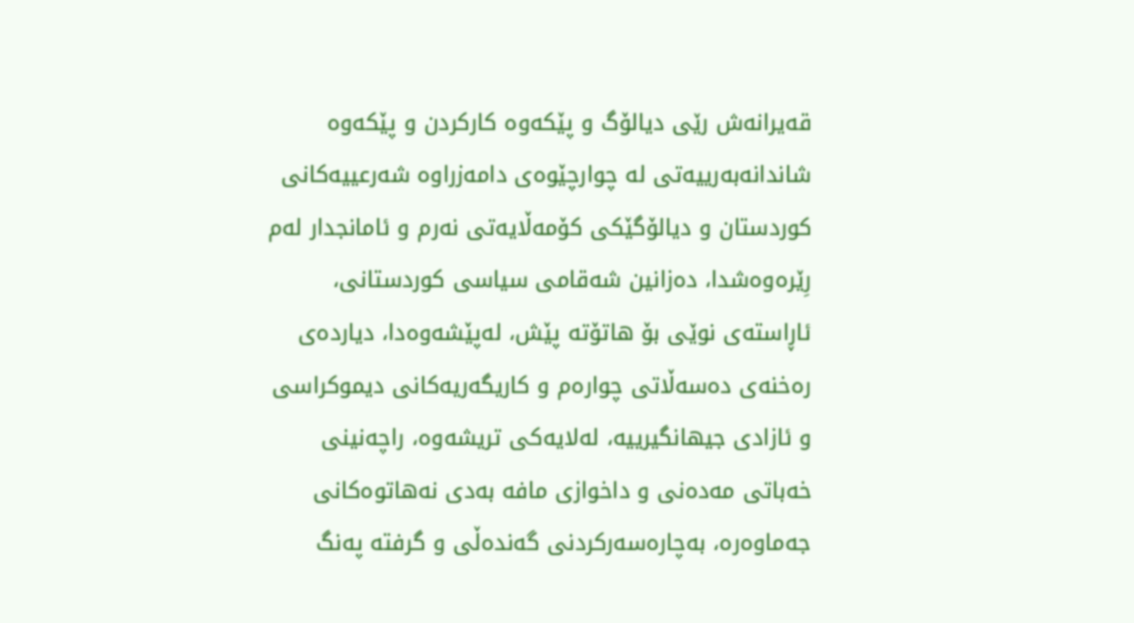قه‌یرانه‌ش رێی دیالۆگ و پێكه‌وه‌ كاركردن و پێكه‌وه‌ شاندانه‌به‌رییه‌تی له‌ چوارچێوه‌ی دامه‌زراوه‌ شه‌رعییه‌كانی كوردستان و دیالۆگێكی كۆمه‌ڵایه‌تی نه‌رم و ئامانجدار له‌م رِێره‌وه‌شدا، ده‌زانین شه‌قامی سیاسی كوردستانی، ئاڕاسته‌ی نوێی بۆ هاتۆته‌ پێش، له‌پێشه‌وه‌دا، دیارده‌ی ره‌خنه‌ی ده‌سه‌ڵاتی چواره‌م و كاریگه‌ریه‌كانی دیموكراسی و ئازادی جیهانگیرییه‌، له‌لایه‌كی تریشه‌وه‌، راچه‌نینی خه‌باتی مه‌ده‌نی و داخوازی مافه‌ به‌دی نه‌هاتوه‌كانی جه‌ماوه‌ره‌، به‌چاره‌سه‌ركردنی گه‌نده‌ڵی و گرفته‌ په‌نگ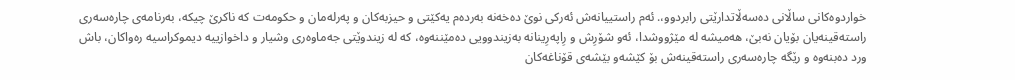خواردوه‌كانی ساڵانی ده‌سه‌ڵاتدارێتی رابردوو،. ئه‌م راستییانه‌ش ئه‌ركی نوێ ده‌خه‌نه‌ به‌رده‌م یه‌كێتی و حیزبه‌كان و په‌رله‌مان و حكومه‌ت كه‌ ناكرێ چیكه‌، به‌رنامه‌ی چاره‌سه‌ری راسته‌قینه‌یان بۆیان نه‌بێ، هه‌میشه‌ له‌ مێژووشدا، ئه‌و شۆرِش و رِاپه‌رِینانه‌ به‌زیندوویی ده‌مێننه‌وه‌، كه‌ له‌ زیندوێتی جه‌ماوه‌ری وشیار و داخوازییه‌ دیموكراسیه‌ ره‌واكان، باش ورد ده‌بنه‌وه‌ و رێگه‌ چاره‌سه‌ری راسته‌قینه‌ش بۆ كێشه‌و بێشه‌ی قۆناغه‌كان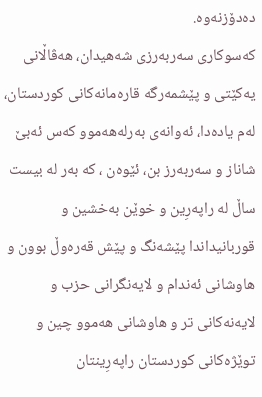ده‌دۆزنه‌وه‌.
كه‌سوكاری سه‌ربه‌رزی شه‌هیدان، هه‌ڤاڵانی یه‌كێتی و پێشمه‌رگه‌ قاره‌مانه‌كانی كوردستان،
له‌م یاده‌دا، ئه‌وانه‌ی به‌رله‌هه‌موو كه‌س ئه‌بێ شاناز و سه‌ربه‌رز بن، ئێوه‌ن ، كه‌ به‌ر له‌ بیست ساڵ له‌ راپه‌رِین و خوێن به‌خشین و قوربانیداندا پێشه‌نگ و پێش قه‌ره‌وڵ بوون و هاوشانی ئه‌ندام و لایه‌نگرانی حزب و لایه‌نه‌كانی تر و هاوشانی هه‌موو چین و توێژه‌كانی كوردستان راپه‌رِینتان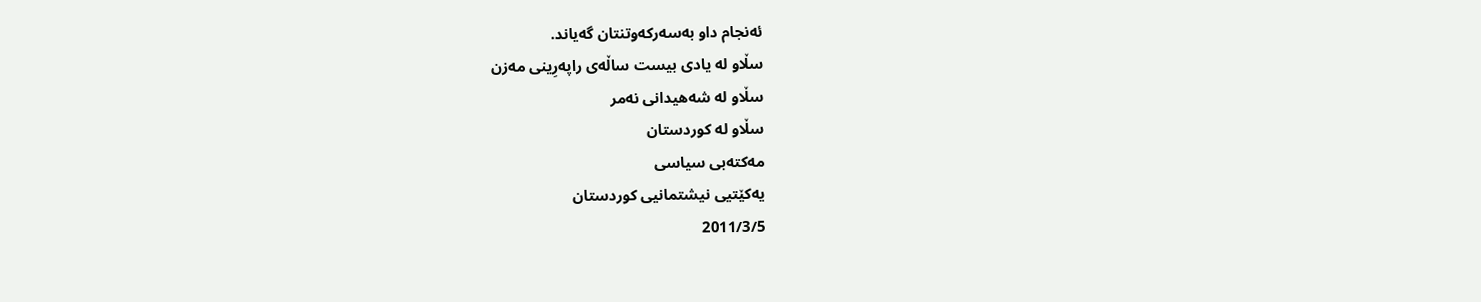ئه‌نجام داو به‌سه‌ركه‌وتنتان گه‌یاند.
سڵاو له‌ یادی بیست ساڵه‌ی راپه‌رِینی مه‌زن
سڵاو له‌ شه‌هیدانی نه‌مر
سڵاو له‌ كوردستان
مه‌كته‌بی سیاسی
یه‌كێتیی نیشتمانیی كوردستان
2011/3/5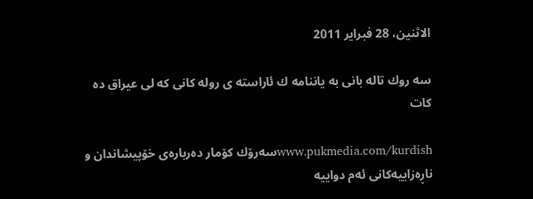الاثنين، 28 فبراير 2011

سه روك تاله بانى به ياننامه ك ئاراسته ى روله كانى كه لى عيراق ده كات

www.pukmedia.com/kurdishسه‌رۆك كۆمار ده‌رباره‌ی خۆپیشاندان و ناڕه‌زاییه‌كانی ئه‌م دواییه‌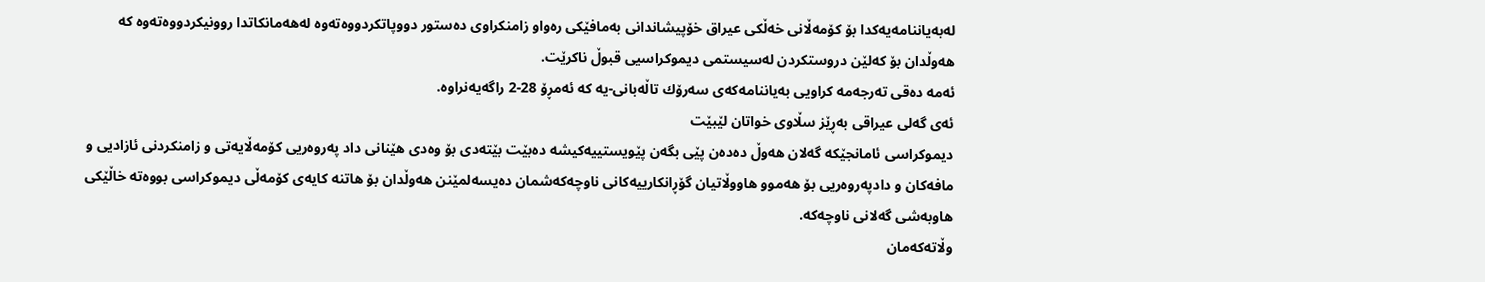له‌به‌یاننامه‌یه‌كدا بۆ كۆمه‌ڵانی خه‌ڵكی عیراق خۆپیشاندانی به‌مافێكی ره‌واو زامنكراوی ده‌ستور دووپاتكردووه‌ته‌وه‌ له‌هه‌مانكاتدا روونیكردووه‌ته‌وه‌ كه‌ هه‌وڵدان بۆ كه‌لێن دروستكردن له‌سیستمی دیموكراسیی قبوڵ ناكرێت.
ئه‌مه‌ ده‌قی ته‌رجه‌مه‌ كراویی به‌یاننامه‌كه‌ی سه‌رۆك تاڵه‌بانی-یه‌ كه‌ ئه‌مڕۆ 28-2 راگه‌یه‌نراوه‌.
ئه‌ی گه‌لی عیراقی به‌ڕێز سڵاوی خواتان لێبێت
دیموكراسی ئامانجێكه‌ گه‌لان هه‌وڵ ده‌ده‌ن پێی بگه‌ن پێویستییه‌كیشه‌ ده‌بێت بێته‌دی بۆ وه‌دی هێنانی داد په‌روه‌ریی كۆمه‌ڵایه‌تی و زامنكردنی ئازادیی و مافه‌كان و دادپه‌روه‌ریی بۆ هه‌موو هاووڵاتیان گۆڕانكارییه‌كانی ناوچه‌كه‌شمان ده‌یسه‌لمێنن هه‌وڵدان بۆ هاتنه‌ كایه‌ی كۆمه‌ڵی دیموكراسی بووه‌ته‌ خاڵێكی هاوبه‌شی گه‌لانی ناوچه‌كه‌.
وڵاته‌كه‌مان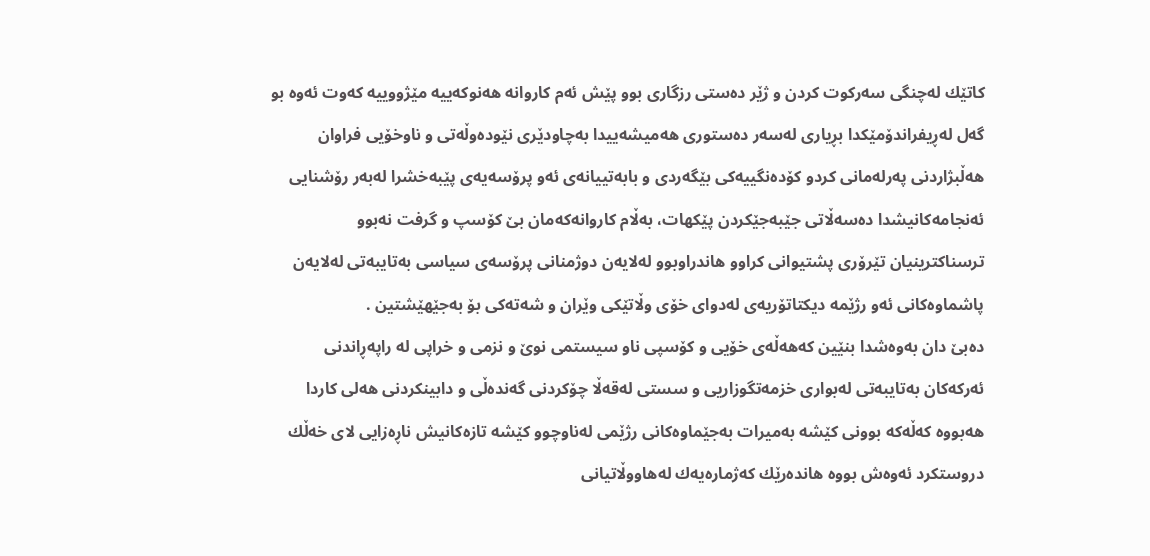كاتێك له‌چنگی سه‌ركوت كردن و ژێر ده‌ستی رزگاری بوو پێش ئه‌م كاروانه‌ هه‌نوكه‌ییه‌ مێژووییه‌ كه‌وت ئه‌وه‌ بو گه‌ل له‌ڕیفراندۆمێكدا بڕیاری له‌سه‌ر ده‌ستوری هه‌میشه‌ییدا به‌چاودێری نێوده‌وڵه‌تی و ناوخۆیی فراوان هه‌ڵبژاردنی په‌رله‌مانی كردو كۆده‌نگییه‌كی بێگه‌ردی و بابه‌تییانه‌ی ئه‌و پرۆسه‌یه‌ی پێبه‌خشرا له‌به‌ر رۆشنایی ئه‌نجامه‌كانیشدا ده‌سه‌ڵاتی جێبه‌جێكردن پێكهات، به‌ڵام كاروانه‌كه‌مان بێ كۆسپ و گرفت نه‌بوو ترسناكترینیان تێرۆری پشتیوانی كراوو هاندراوبوو له‌لایه‌ن دوژمنانی پرۆسه‌ی سیاسی به‌تایبه‌تی له‌لایه‌ن پاشماوه‌كانی ئه‌و رژێمه‌ دیكتاتۆریه‌ی له‌دوای خۆی وڵاتێكی وێران و شه‌ته‌كی بۆ به‌جێهێشتین .
ده‌بێ دان به‌وه‌شدا بنێین كه‌هه‌ڵه‌ی خۆیی و كۆسپی ناو سیستمی نوێ و نزمی و خراپی له‌ راپه‌ڕاندنی ئه‌ركه‌كان به‌تایبه‌تی له‌بواری خزمه‌تگوزاریی و سستی له‌قه‌ڵا چۆكردنی گه‌نده‌ڵی و دابینكردنی هه‌لی كاردا هه‌بووه‌ كه‌ڵه‌كه‌ بوونی كێشه‌ به‌میرات به‌جێماوه‌كانی رژێمی له‌ناوچوو كێشه‌ تازه‌كانیش ناڕه‌زایی لای خه‌ڵك دروستكرد ئه‌وه‌ش بووه‌ هانده‌رێك كه‌ژماره‌یه‌ك له‌هاووڵاتیانی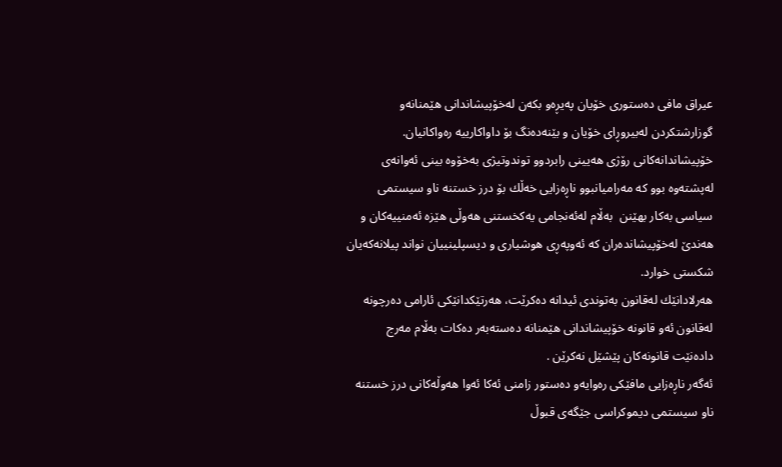عیراق مافی ده‌ستوری خۆیان په‌یڕه‌و بكه‌ن له‌خۆپیشاندانی هێمنانه‌و گوزارشتكردن له‌بیروڕای خۆیان و بێنه‌ده‌نگ بۆ داواكارییه‌ ره‌واكانیان.
خۆپیشاندانه‌كانی رۆژی هه‌یینی رابردوو توندوتیژی به‌خۆوه‌ بینی ئه‌وانه‌ی له‌پشته‌وه‌ بوو كه‌ مه‌رامیانبوو ناڕه‌زایی خه‌ڵك بۆ درز خستنه‌ ناو سیستمی سیاسی به‌كار بهێنن  به‌ڵام له‌ئه‌نجامی یه‌كخستنی هه‌وڵی هێزه‌ ئه‌منییه‌كان و هه‌ندێ له‌خۆپیشانده‌ران كه‌ ئه‌وپه‌ڕی هوشیاری و دیسپلینییان نواند پیلانه‌كه‌یان شكستی خوارد.
هه‌رلادانێك له‌قانون به‌توندی ئیدانه‌ ده‌كرێت، هه‌رتێكدانێكی ئارامی ده‌رچونه‌ له‌قانون ئه‌و قانونه‌ خۆپیشاندانی هێمنانه‌ ده‌سته‌به‌ر ده‌كات به‌ڵام مه‌رج داده‌نێت قانونه‌كان پێشێل نه‌كرێن .
ئه‌گه‌ر ناڕه‌زایی مافێكی ره‌وایه‌و ده‌ستور زامنی ئه‌كا ئه‌وا هه‌وڵه‌كانی درز خستنه‌ ناو سیستمی دیموكراسی جێگه‌ی قبوڵ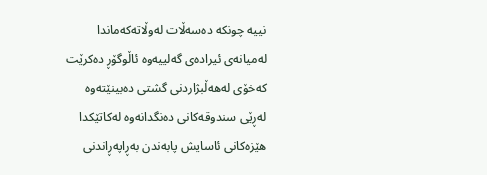نییه‌ چونكه‌ ده‌سه‌ڵات له‌وڵاته‌كه‌ماندا له‌میانه‌ی ئیراده‌ی گه‌لییه‌وه‌ ئاڵوگۆڕ ده‌كرێت كه‌خۆی له‌هه‌ڵبژاردنی گشتی ده‌بینێته‌وه‌ له‌ڕێی سندوقه‌كانی ده‌نگدانه‌وه‌ له‌كاتێكدا هێزه‌كانی ئاسایش پابه‌ندن به‌ڕاپه‌ڕاندنی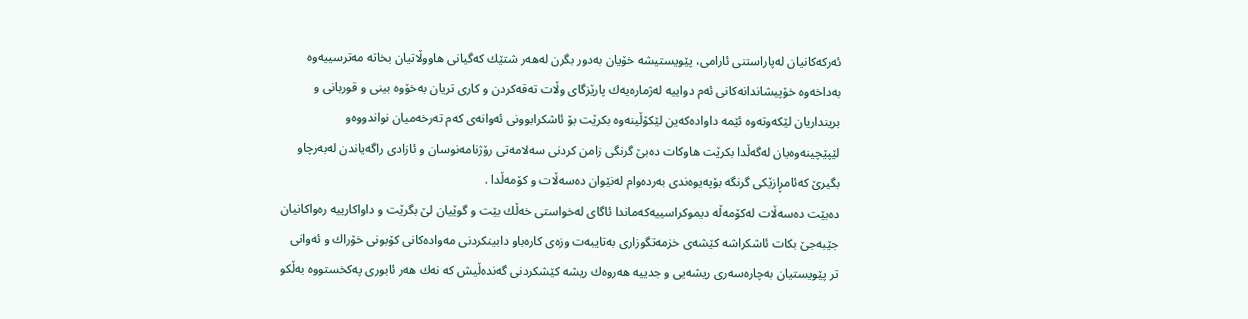ئه‌ركه‌كانیان له‌پاراستنی ئارامی، پێویستیشه‌ خۆیان به‌دور بگرن له‌هه‌ر شتێك كه‌گیانی هاووڵاتیان بخاته‌ مه‌ترسییه‌وه‌ به‌داخه‌وه‌ خۆپیشاندانه‌كانی ئه‌م دواییه‌ له‌ژماره‌یه‌ك پارێزگای وڵات ته‌قه‌كردن و كاری تریان به‌خۆوه‌ بینی و قوربانی و برینداریان لێكه‌وته‌وه‌ ئێمه‌ داواده‌كه‌ین لێكۆڵینه‌وه‌ بكرێت بۆ ئاشكرابوونی ئه‌وانه‌ی كه‌م ته‌رخه‌میان نواندووه‌و لێپێچینه‌وه‌یان له‌گه‌ڵدا بكرێت هاوكات ده‌بێ گرنگی زامن كردنی سه‌لامه‌تی رۆژنامه‌نوسان و ئازادی راگه‌یاندن له‌به‌رچاو بگیرێ كه‌ئامڕازێكی گرنگه‌ بۆپه‌یوه‌ندی به‌رده‌وام له‌نێوان ده‌سه‌ڵات و كۆمه‌ڵدا .
ده‌بێت ده‌سه‌ڵات له‌كۆمه‌ڵه‌ دیموكراسییه‌كه‌ماندا ئاگای له‌خواستی خه‌ڵك بێت و گوێیان لێ بگرێت و داواكارییه‌ ره‌واكانیان جێبه‌جێ بكات ئاشكراشه‌ كێشه‌ی خزمه‌تگوزاری به‌تایبه‌ت وزه‌ی كاره‌باو دابینكردنی مه‌واده‌كانی كۆبونی خۆراك و ئه‌وانی تر پێویستیان به‌چاره‌سه‌ری ریشه‌یی و جدییه‌ هه‌روه‌ك ریشه‌ كێشكردنی گه‌نده‌ڵیش كه‌ نه‌ك هه‌ر ئابوری په‌كخستووه‌ به‌ڵكو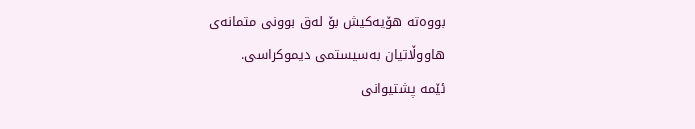بووه‌ته‌ هۆیه‌كیش بۆ له‌ق بوونی متمانه‌ی هاووڵاتیان به‌سیستمی دیموكراسی.
ئێمه‌ پشتیوانی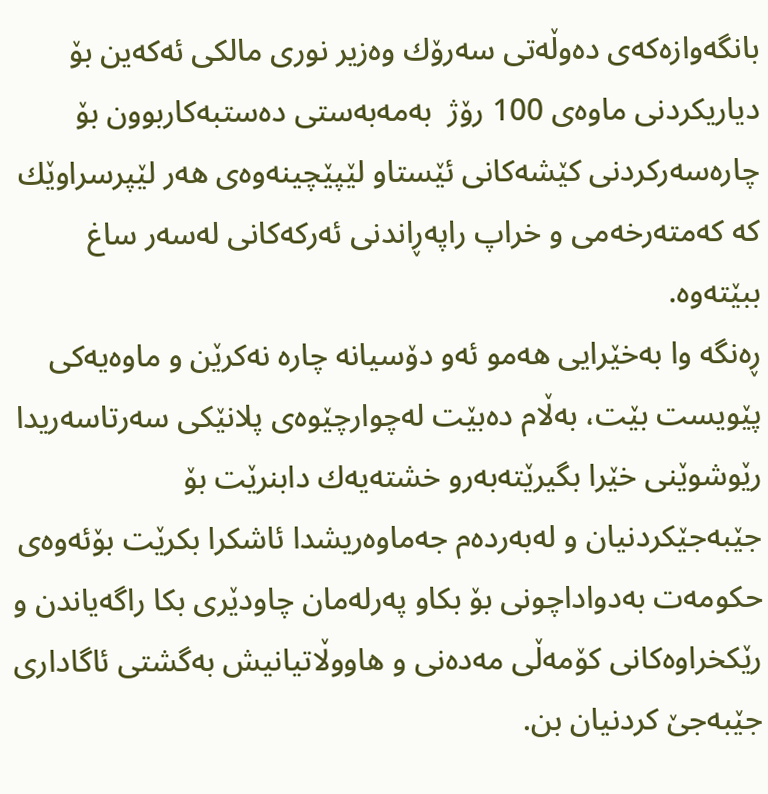بانگه‌وازه‌كه‌ی ده‌وڵه‌تی سه‌رۆك وه‌زیر نوری مالكی ئه‌كه‌ین بۆ دیاریكردنی ماوه‌ی 100 رۆژ  به‌مه‌به‌ستی ده‌ستبه‌كاربوون بۆ چاره‌سه‌ركردنی كێشه‌كانی ئێستاو لێپێچینه‌وه‌ی هه‌ر لێپرسراوێك كه‌ كه‌مته‌رخه‌می و خراپ راپه‌ڕاندنی ئه‌ركه‌كانی له‌سه‌ر ساغ ببێته‌وه‌.
ڕه‌نگه‌ وا به‌خێرایی هه‌مو ئه‌و دۆسیانه‌ چاره‌ نه‌كرێن و ماوه‌یه‌كی پێویست بێت، به‌ڵام ده‌بێت له‌چوارچێوه‌ی پلانێكی سه‌رتاسه‌ریدا رێوشوێنی خێرا بگیرێته‌به‌رو خشته‌یه‌ك دابنرێت بۆ جێبه‌جێكردنیان و له‌به‌رده‌م جه‌ماوه‌ریشدا ئاشكرا بكرێت بۆئه‌وه‌ی حكومه‌ت به‌دواداچونی بۆ بكاو په‌رله‌مان چاودێری بكا راگه‌یاندن و رێكخراوه‌كانی كۆمه‌ڵی مه‌ده‌نی و هاووڵاتیانیش به‌گشتی ئاگاداری جێبه‌جێ كردنیان بن.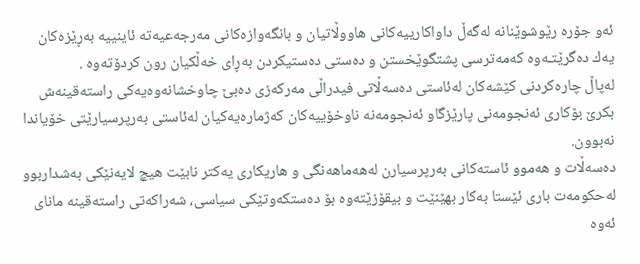ئه‌و جۆره‌ رێوشوێنانه‌ له‌گه‌ڵ داواكارییه‌كانی هاووڵاتیان و بانگه‌وازه‌كانی مه‌رجه‌عیه‌ته‌ ئاینییه‌ به‌ڕێزه‌كان یه‌ك ده‌گرێتـه‌وه‌ كه‌مه‌ترسی پشتگوێخستن و ده‌ستی ده‌ستیكردن به‌ڕای خه‌ڵكیان رون كردۆته‌وه‌ .
له‌پاڵ چاره‌كردنی كێشه‌كان له‌ئاستی ده‌سه‌ڵاتی فیدراڵی مه‌ركه‌زی ده‌بێ چاوخشانه‌وه‌یه‌كی راسته‌قینه‌ش بكرێ بۆكاری ئه‌نجومه‌نی پارێزگاو ئه‌نجومه‌نه‌ ناوخۆییه‌كان كه‌ژماره‌یه‌كیان له‌ئاستی به‌رپرسیارێتی خۆیاندا نه‌بوون.
ده‌سه‌ڵات و هه‌موو ئاسته‌كانی به‌رپرسیارن له‌هه‌ماهه‌نگی و هاریكاری یه‌كتر نابێت هیچ لایه‌نێكی به‌شداربوو له‌حكومه‌ت باری ئێستا به‌كار بهێنێت و بیقۆزێته‌وه‌ بۆ ده‌ستكه‌وتێكی سیاسی، شه‌راكه‌تی راسته‌قینه‌ مانای ئه‌وه‌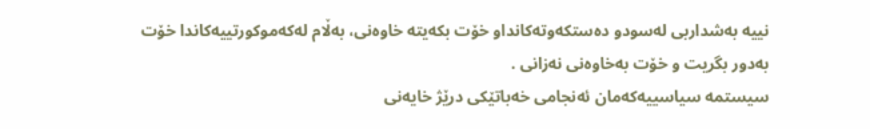نییه‌ به‌شداربی له‌سودو ده‌ستكه‌وته‌كانداو خۆت بكه‌یته‌ خاوه‌نی، به‌ڵام له‌كه‌موكورتییه‌كاندا خۆت به‌دور بگریت و خۆت به‌خاوه‌نی نه‌زانی .
سیستمه‌ سیاسییه‌كه‌مان ئه‌نجامی خه‌باتێكی درێژ خایه‌نی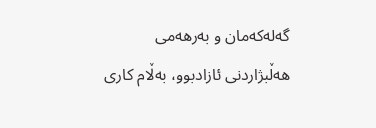گه‌له‌كه‌مان و به‌رهه‌می هه‌ڵبژاردنی ئازادبوو، به‌ڵام كاری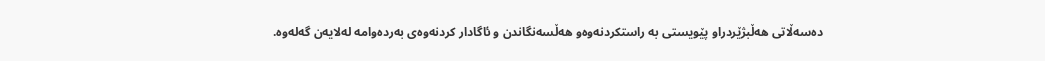ده‌سه‌ڵاتی هه‌ڵبژێردراو پێویستی به‌ راستكردنه‌وه‌و هه‌ڵسه‌نگاندن و ئاگادار كردنه‌وه‌ی به‌رده‌وامه‌ له‌لایه‌ن گه‌له‌وه‌.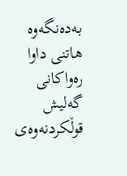به‌ده‌نگه‌وه‌ هاتنی داوا ره‌واكانی گه‌لیش قوڵكردنه‌وه‌ی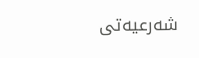شه‌رعیه‌تی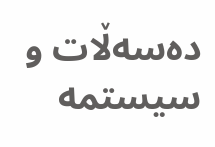ده‌سه‌ڵات و سیستمه‌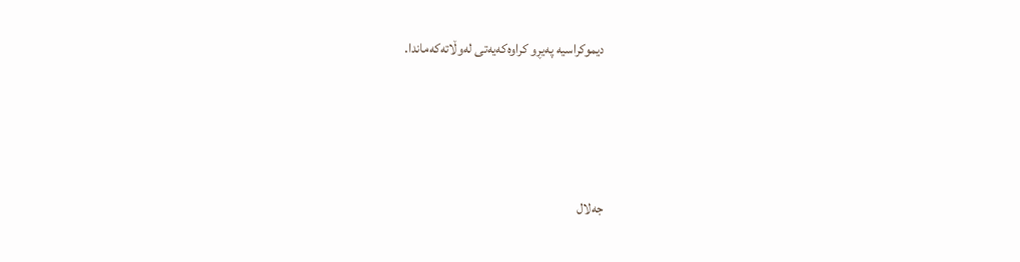دیموكراسیه‌ په‌یڕو كراوه‌كه‌یه‌تی له‌وڵاته‌كه‌ماندا.




جه‌لال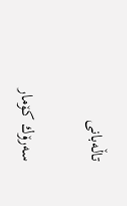تاڵه‌بانی

سه‌رۆك كۆمار